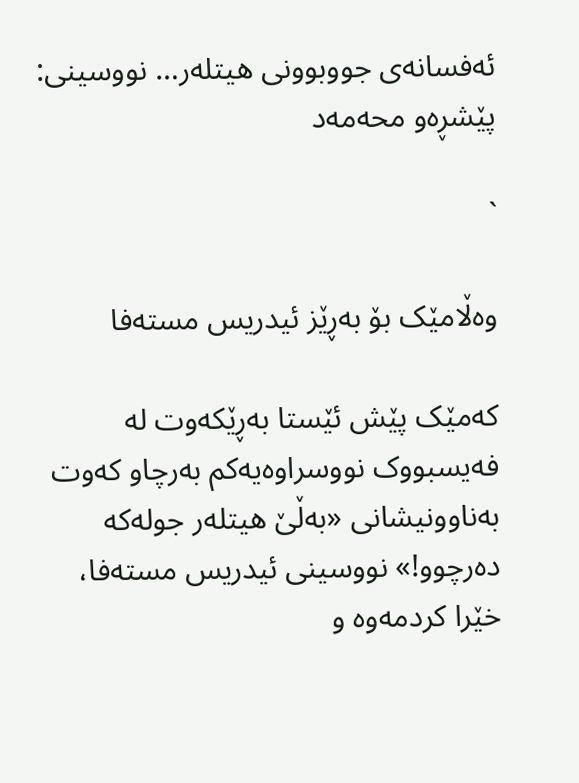ئەفسانەی جووبوونی هیتلەر… نووسینی: پێشڕەو محەمەد

`

وەڵامێک بۆ بەڕێز ئیدریس مستەفا

کەمێک پێش ئێستا بەڕێکەوت لە فەیسبووک نووسراوەیەکم بەرچاو کەوت بەناوونیشانی «بەڵێ هیتلەر جولەکە دەرچوو!» نووسینی ئیدریس مستەفا، خێرا کردمەوە و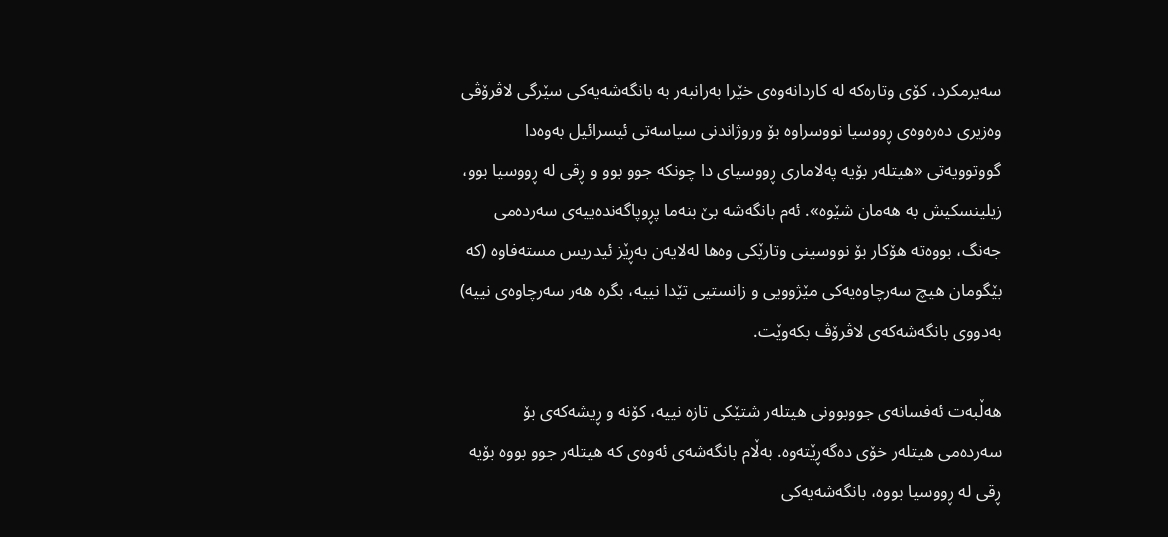سەیرمکرد، کۆی وتارەکە لە کاردانەوەی خێرا بەرانبەر بە بانگەشەیەکی سێرگی لاڤرۆڤی وەزیری دەرەوەی ڕووسیا نووسراوە بۆ وروژاندنی سیاسەتی ئیسرائیل بەوەدا گووتوویەتی «هیتلەر بۆیە پەلاماری ڕووسیای دا چونکە جوو بوو و ڕقی لە ڕووسیا بوو، زیلینسکیش بە هەمان شێوە». ئەم بانگەشە بێ بنەما پڕوپاگەندەییەی سەردەمی جەنگ، بووەتە هۆکار بۆ نووسینی وتارێکی وەها لەلایەن بەڕێز ئیدریس مستەفاوە (کە بێگومان هیچ سەرچاوەیەکی مێژوویی و زانستیی تێدا نییە، بگرە هەر سەرچاوەی نییە) بەدووی بانگەشەکەی لاڤرۆڤ بکەوێت.

هەڵبەت ئەفسانەی جووبوونی هیتلەر شتێکی تازە نییە، کۆنە و ڕیشەکەی بۆ سەردەمی هیتلەر خۆی دەگەڕێتەوە. بەڵام بانگەشەی ئەوەی کە هیتلەر جوو بووە بۆیە ڕقی لە ڕووسیا بووە، بانگەشەیەکی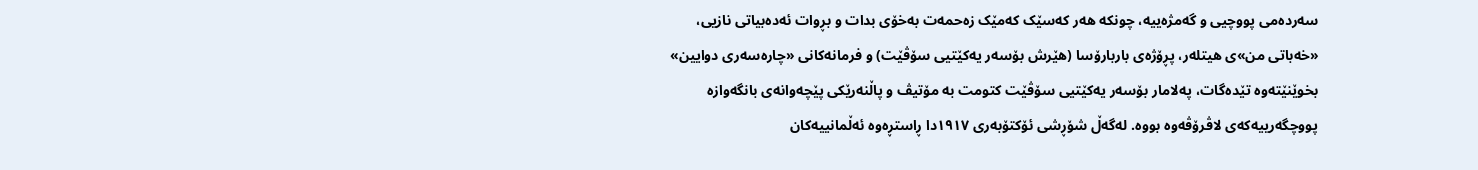سەردەمی پووچیی و گەمژەییە، چونکە هەر کەسێک کەمێک زەحمەت بەخۆی بدات و بڕوات ئەدەبیاتی نازیی، «خەباتی من»ی هیتلەر، پڕۆژەی باربارۆسا (هێرش بۆسەر یەکێتیی سۆڤێت) و فرمانەکانی «چارەسەری دوایین» بخوێنێتەوە تێدەگات، پەلامار بۆسەر یەکێتیی سۆڤێت کتومت بە مۆتیڤ و پاڵنەرێکی پێچەوانەی بانگەوازە پووچگەرییەکەی لاڤرۆڤەوە بووە. لەگەڵ شۆڕشی ئۆکتۆبەری ١٩١٧دا ڕاستڕەوە ئەڵمانییەکان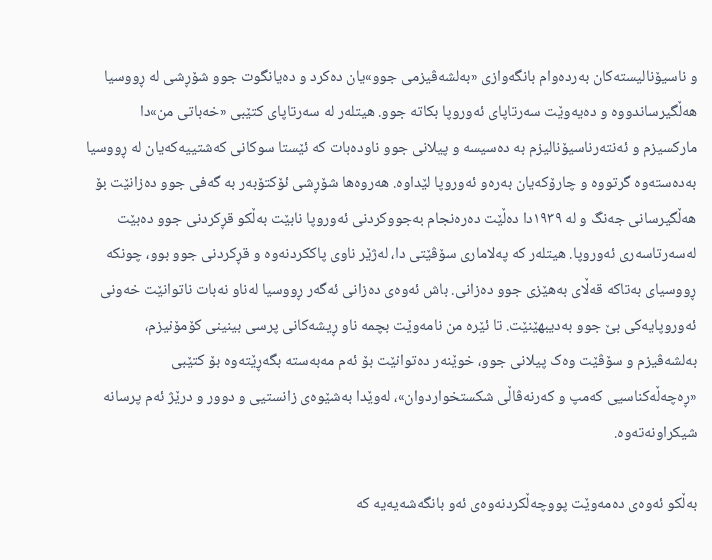و ناسیۆنالیستەکان بەردەوام بانگەوازی «بەلشەڤیزمی جوو»یان دەکرد و دەیانگوت جوو شۆڕشی لە ڕووسیا هەڵگیرساندووە و دەیەوێت سەرتاپای ئەوروپا بکاتە جوو. هیتلەر لە سەرتاپای کتێبی «خەباتی من»دا مارکسیزم و ئەنتەرناسیۆنالیزم بە دەسیسە و پیلانی جوو ناودەبات کە ئێستا سوکانی کەشتییەکەیان لە ڕووسیا بەدەستەوە گرتووە و چارۆکەیان بەرەو ئەوروپا لێداوە. هەروەها شۆڕشی ئۆکتۆبەر بە گەفی جوو دەزانێت بۆ هەڵگیرسانی جەنگ و لە ١٩٣٩دا دەڵێت دەرەنجام بەجووکردنی ئەوروپا نابێت بەڵکو قڕکردنی جوو دەبێت لەسەرتاسەری ئەوروپا. هیتلەر کە پەلاماری سۆڤێتی دا، لەژێر ناوی پاککردنەوە و قڕکردنی جوو بوو، چونکە ڕووسیای بەتاکە قەڵای بەهێزی جوو دەزانی. باش ئەوەی دەزانی ئەگەر ڕووسیا لەناو نەبات ناتوانێت خەونی ئەوروپایەکی بێ جوو بەدیبهێنێت. تا ئێرە من نامەوێت بچمە ناو ڕیشەکانی پرسی بینینی کۆمۆنیزم، بەلشەڤیزم و سۆڤێت وەک پیلانی جوو، خوێنەر دەتوانێت بۆ ئەم مەبەستە بگەڕێتەوە بۆ کتێبی «ڕەچەڵەکناسیی کەمپ و کەرنەڤاڵی شکستخواردوان»، لەوێدا بەشێوەی زانستیی و دوور و درێژ ئەم پرسانە شیکراونەتەوە.

بەڵکو ئەوەی دەمەوێت پووچەڵکردنەوەی ئەو بانگەشەیەیە کە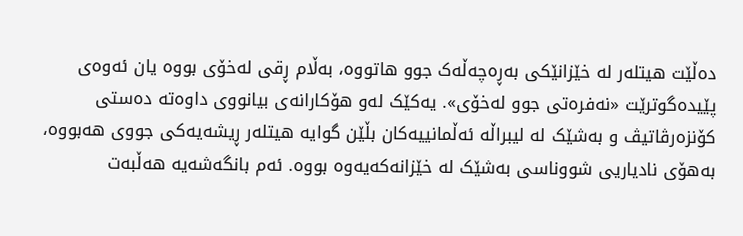دەڵێت هیتلەر لە خێزانێکی بەڕەچەڵەک جوو هاتووە، بەڵام ڕقی لەخۆی بووە یان ئەوەی پێیدەگوترێت «نەفرەتی جوو لەخۆی». یەکێک لەو هۆکارانەی بیانووی داوەتە دەستی کۆنزەرڤاتیڤ و بەشێک لە لیبراڵە ئەڵمانییەکان بڵێن گوایە هیتلەر ڕیشەیەکی جووی هەبووە، بەهۆی نادیاریی شووناسی بەشێک لە خێزانەکەیەوە بووە. ئەم بانگەشەیە هەڵبەت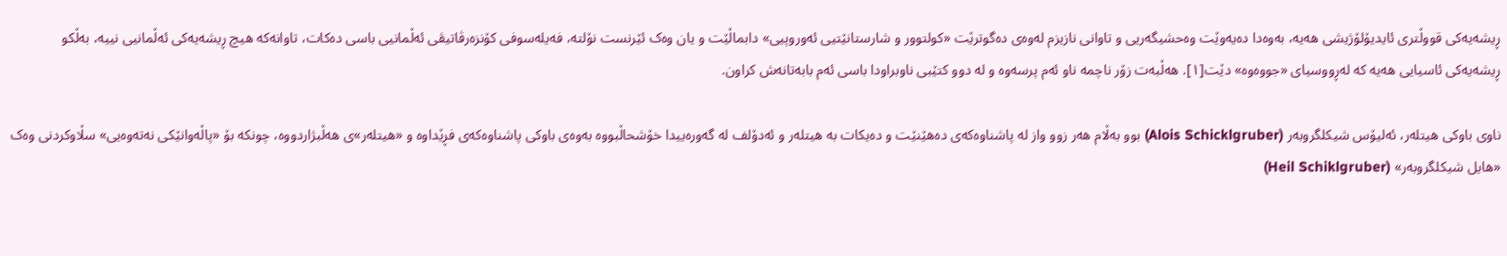ڕیشەیەکی قووڵتری ئایدیۆلۆژیشی هەیە، بەوەدا دەیەوێت وەحشیگەریی و تاوانی نازیزم لەوەی دەگوترێت «کولتوور و شارستانێتیی ئەوروپیی» دابماڵێت و یان وەک ئێرنست نۆلتە، فەیلەسوفی کۆنزەرڤاتیڤی ئەڵمانیی باسی دەکات، تاوانەکە هیچ ڕیشەیەکی ئەڵمانیی نییە، بەڵکو ڕیشەیەکی ئاسیایی هەیە کە لەڕووسیای «جووەوە» دێت[١]. هەڵبەت زۆر ناچمە ناو ئەم پرسەوە و لە دوو کتێبی ناوبراودا باسی ئەم بابەتانەش کراون.

ناوی باوکی هیتلەر، ئەلیۆس شیکلگروبەر (Alois Schicklgruber) بوو بەڵام هەر زوو واز لە پاشناوەکەی دەهێنێت و دەیکات بە هیتلەر و ئەدۆلف لە گەورەییدا خۆشحاڵبووە بەوەی باوکی پاشناوەکەی فڕێداوە و «هیتلەر»ی هەڵبژاردووە، چونکە بۆ «پاڵەوانێکی نەتەوەیی» سڵاوکردنی وەک «هایل شیکلگروبەر» (Heil Schiklgruber)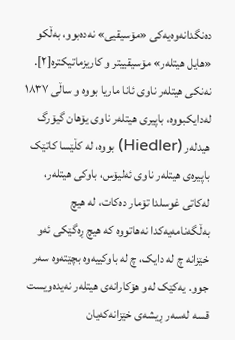دەنگدانەوەیەکی «مۆسیقیی» نەدەبوو، بەڵکو «هایل هیتلەر» مۆسیقییتر و کاریزماتیکترە[٢]. نەنکی هیتلەر ناوی ئانا ماریا بووە و ساڵی ١٨٣٧ لەدایکبووە، باپیری هیتلەر ناوی یۆهان گیۆرگ هیدلەر (Hiedler) بووە، لە کڵێسا کاتێک باپیرەی هیتلەر ناوی ئەلیۆس، باوکی هیتلەر، لەکاتی غوسلدا تۆمار دەکات، لە هیچ بەڵگەنامەیەکدا نەهاتووە کە هیچ ڕەگێکی ئەو خێزانە چ لە دایک، چ لە باوکییەوە بچێتەوە سەر جوو. یەکێک لەو هۆکارانەی هیتلەر نەیدەویست قسە لەسەر ڕیشەی خێزانەکەیان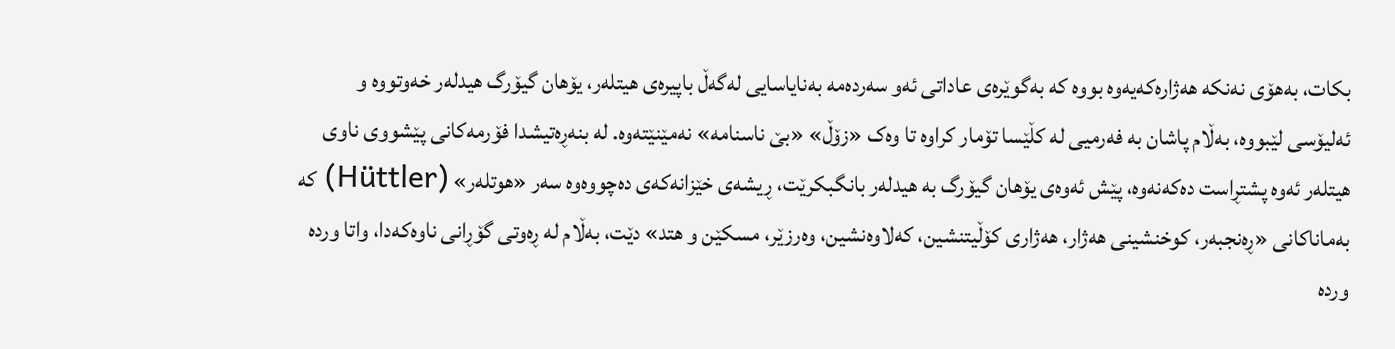بکات، بەهۆی نەنکە هەژارەکەیەوە بووە کە بەگوێرەی عاداتی ئەو سەردەمە بەنایاسایی لەگەڵ باپیرەی هیتلەر، یۆهان گیۆرگ هیدلەر خەوتووە و ئەلیۆسی لێبووە، بەڵام پاشان بە فەرمیی لە کڵێسا تۆمار کراوە تا وەک «زۆڵ» «بێ ناسنامە» نەمێنێتەوە. لە بنەڕەتیشدا فۆرمەکانی پێشووی ناوی هیتلەر ئەوە پشتڕاست دەکەنەوە، پێش ئەوەی یۆهان گیۆرگ بە هیدلەر بانگبکرێت، ڕیشەی خێزانەکەی دەچووەوە سەر «هوتلەر» (Hüttler) کە بەماناکانی «ڕەنجبەر، کوخنشینی هەژار، هەژاری کۆڵیتنشین، کەلاوەنشین، وەرزێر، مسکێن و هتد» دێت، بەڵام لە ڕەوتی گۆڕانی ناوەکەدا، واتا وردە وردە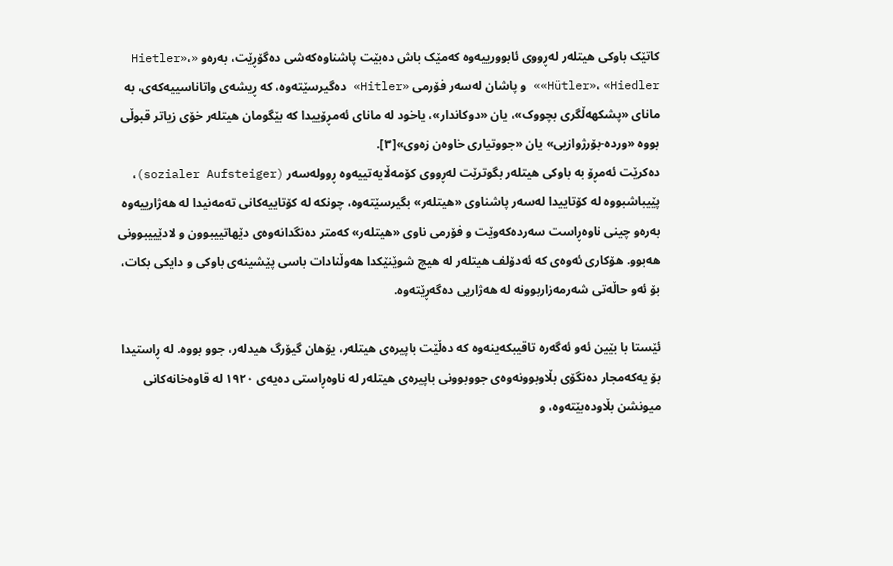کاتێک باوکی هیتلەر لەڕووی ئابوورییەوە کەمێک باش دەبێت پاشناوەکەشی دەگۆڕێت، بەرەو «Hietler»، «Hütler»، «Hiedler» و پاشان لەسەر فۆرمی «Hitler» دەگیرسێتەوە، کە ڕیشەی واتاناسییەکەی، بە مانای «پشکهەڵگری بچووک»، یان «دوکاندار»، یاخود لە مانای ئەمڕۆییدا کە بێگومان هیتلەر خۆی زیاتر قبوڵی بووە «وردە-بۆرژوازیی» یان «جووتیاری خاوەن زەوی»[٣].
دەکرێت ئەمڕۆ بە باوکی هیتلەر بگوترێت لەڕووی کۆمەڵایەتییەوە ڕوولەسەر (sozialer Aufsteiger)، پێیباشبووە لە کۆتاییدا لەسەر پاشناوی «هیتلەر» بگیرسێتەوە، چونکە لە کۆتاییەکانی تەمەنیدا لە هەژارییەوە بەرەو چینی ناوەڕاست سەردەکەوێت و فۆرمی ناوی «هیتلەر» کەمتر دەنگدانەوەی دێهاتییبوون و لادێییبوونی هەبوو. هۆکاری ئەوەی کە ئەدۆلف هیتلەر لە هیچ شوێنێکدا هەوڵنادات باسی پێشینەی باوکی و دایکی بکات، بۆ ئەو حاڵەتی شەرمەزاربوونە لە هەژاریی دەگەڕێتەوە.

ئێستا با بێین ئەو ئەگەرە تاقیبکەینەوە کە دەڵێت باپیرەی هیتلەر، یۆهان گیۆرگ هیدلەر، جوو بووە. لە ڕاستیدا بۆ یەکەمجار دەنگۆی بڵاوبوونەوەی جووبوونی باپیرەی هیتلەر لە ناوەڕاستی دەیەی ١٩٢٠ لە قاوەخانەکانی میونشن بڵاودەبێتەوە، و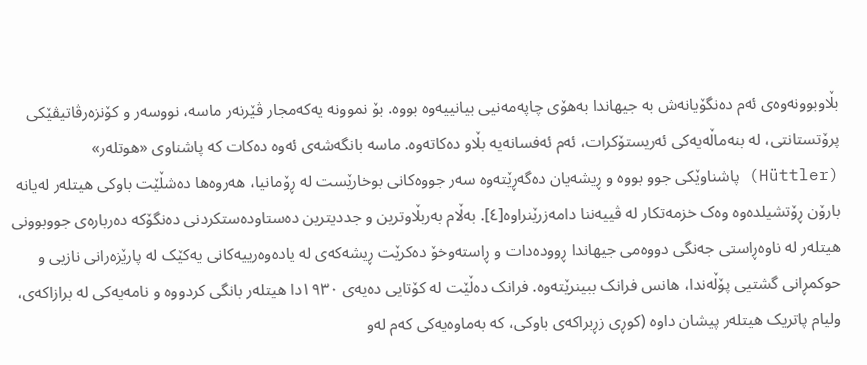بڵاوبوونەوەی ئەم دەنگۆیانەش بە جیهاندا بەهۆی چاپەمەنیی بیانییەوە بووە. بۆ نموونە یەکەمجار ڤێرنەر ماسە، نووسەر و کۆنزەرڤاتیڤێکی پرۆتستانتی، لە بنەماڵەیەکی ئەریستۆکرات، ئەم ئەفسانەیە بڵاو دەکاتەوە. ماسە بانگەشەی ئەوە دەکات کە پاشناوی «هوتلەر» (Hüttler) پاشناوێکی جوو بووە و ڕیشەیان دەگەڕێتەوە سەر جووەکانی بوخارێست لە ڕۆمانیا، هەروەها دەشڵێت باوکی هیتلەر لەیانە بارۆن ڕۆتشیلدەوە وەک خزمەتکار لە ڤییەننا دامەزرێنراوە[٤]. بەڵام بەربڵاوترین و جددیترین دەستاودەستکردنی دەنگۆکە دەربارەی جووبوونی هیتلەر لە ناوەڕاستی جەنگی دووەمی جیهاندا ڕوودەدات و ڕاستەوخۆ دەکرێت ڕیشەکەی لە یادەوەرییەکانی یەکێک لە پارێزەرانی نازیی و حوکمڕانی گشتیی پۆڵەندا، هانس فرانک ببینرێتەوە. فرانک دەڵێت لە کۆتایی دەیەی ١٩٣٠دا هیتلەر بانگی کردووە و نامەیەکی لە برازاکەی، ولیام پاتریک هیتلەر پیشان داوە (کوڕی زڕبراکەی باوکی، کە بەماوەیەکی کەم لەو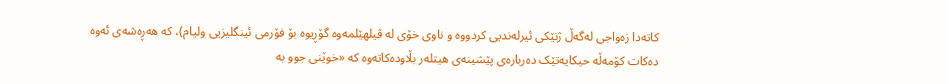کاتەدا زەواجی لەگەڵ ژنێکی ئیرلەندیی کردووە و ناوی خۆی لە ڤیلهێلمەوە گۆڕیوە بۆ فۆرمی ئینگلیزیی ولیام)، کە هەڕەشەی ئەوە دەکات کۆمەڵە حیکایەتێک دەربارەی پێشینەی هیتلەر بڵاودەکاتەوە کە «خوێنی جوو بە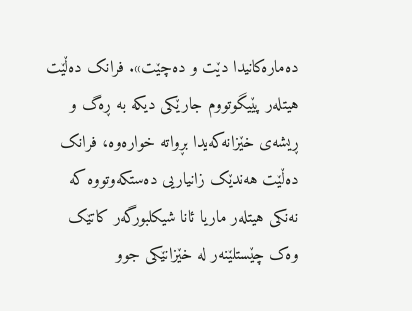دەمارەکانیدا دێت و دەچێت». فرانک دەڵێت هیتلەر پێیگوتووم جارێکی دیکە بە ڕەگ و ڕیشەی خێزانەکەیدا بڕواتە خوارەوە، فرانک دەڵێت هەندێک زانیاریی دەستکەوتووە کە نەنکی هیتلەر ماریا ئانا شیکلبورگەر کاتێک وەک چێستلێنەر لە خێزانێکی جوو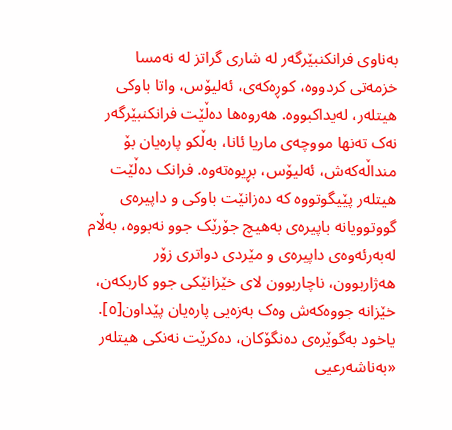بەناوی فرانکنبێرگەر لە شاری گراتز لە نەمسا خزمەتی کردووە، کوڕەکەی، ئەلیۆس، واتا باوکی هیتلەر، لەیداکبووە. هەروەها دەڵێت فرانکنبێرگەر نەک تەنها مووچەی ماریا ئانا، بەڵکو پارەیان بۆ منداڵەکەش، ئەلیۆس، بڕیوەتەوە. فرانک دەڵێت هیتلەر پێیگوتووە کە دەزانێت باوکی و داپیرەی گووتوویانە باپیرەی بەهیچ جۆرێک جوو نەبووە، بەڵام لەبەرئەوەی داپیرەی و مێردی دواتری زۆر هەژاربوون، ناچاربوون لای خێزانێکی جوو کاربکەن، خێزانە جووەکەش وەک بەزەیی پارەیان پێداون[٥]. یاخود بەگوێرەی دەنگۆکان، دەکرێت نەنکی هیتلەر «بەناشەرعیی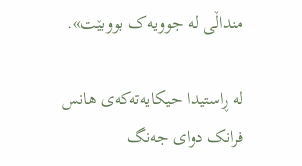منداڵی لە جوویەک بووبێت».

لە ڕاستیدا حیکایەتەکەی هانس فرانک دوای جەنگ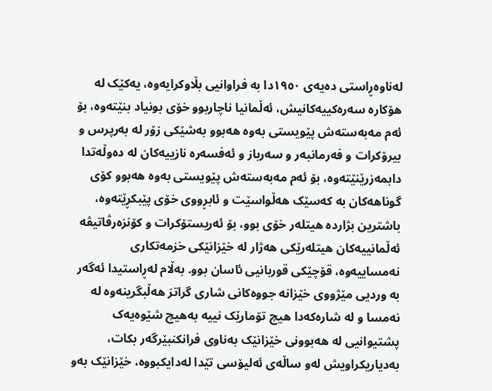لەناوەڕاستی دەیەی ١٩٥٠دا بە فراوانیی بڵاوکرایەوە، یەکێک لە هۆکارە سەرەکییەکانیش، ئەڵمانیا ناچاربوو خۆی بونیاد بنێتەوە، بۆ ئەم مەبەستەش پێویستی بەوە هەبوو بەشێکی زۆر لە بەرپرس و بیرۆکرات و فەرمانبەر و سەرباز و ئەفسەرە نازییەکان لە دەوڵەتدا دابمەزرێنێتەوە، بۆ ئەم مەبەستەش پێویستی بەوە هەبوو کۆی گوناهەکان بە کەسێک هەڵواسێت و ئابڕووی خۆی پێبکڕێتەوە، باشترین بژاردە هیتلەر خۆی بوو، بۆ ئەریستۆکرات و کۆنزەرڤاتیڤە ئەڵمانییەکان هیتلەرێکی هەژار لە خێزانێکی خزمەتکاری نەمساییەوە، قۆچێکی قوربانیی ئاسان بوو. بەڵام لەڕاستیدا ئەگەر بە وردیی مێژووی خێزانە جووەکانی شاری گراتز هەڵبگرینەوە لە نەمسا و لە شارەکەدا هیچ تۆمارێک نییە بەهیچ شێوەیەک پشتیوانیی لە هەبوونی خێزانێک بەناوی فرانکنبێرگەر بکات، بەدیاریکراویش لەو ساڵەی ئەلیۆسی تێدا لەدایکبووە، خێزانێک بەو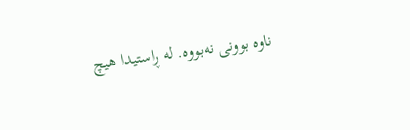ناوە بوونی نەبووە. لە ڕاستیدا هیچ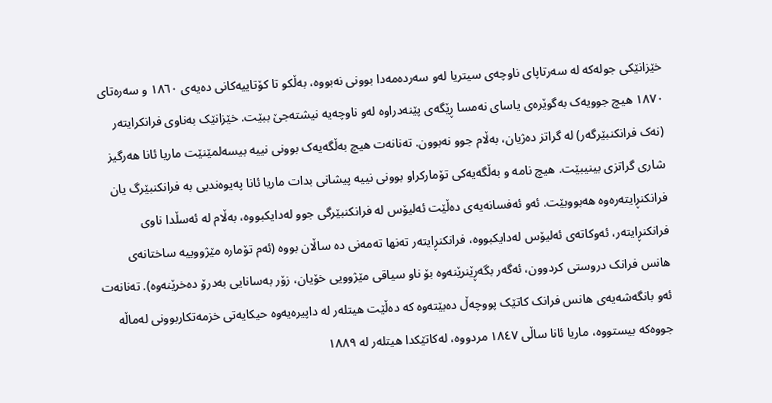خێزانێکی جولەکە لە سەرتاپای ناوچەی سیتریا لەو سەردەمەدا بوونی نەبووە، بەڵکو تا کۆتاییەکانی دەیەی ١٨٦٠ و سەرەتای ١٨٧٠ هیچ جوویەک بەگوێرەی یاسای نەمسا ڕێگەی پێنەدراوە لەو ناوچەیە نیشتەجێ ببێت. خێزانێک بەناوی فرانکرایتەر (نەک فرانکنبێرگەر) لە گراتز دەژیان، بەڵام جوو نەبوون. تەنانەت هیچ بەڵگەیەک بوونی نییە بیسەلمێنێت ماریا ئانا هەرگیز شاری گراتزی بینیبێت. هیچ نامە و بەڵگەیەکی تۆمارکراو بوونی نییە پیشانی بدات ماریا ئانا پەیوەندیی بە فرانکنبێرگ یان فرانکنڕایتەرەوە هەبووبێت. ئەو ئەفسانەیەی دەڵێت ئەلیۆس لە فرانکنبێرگی جوو لەدایکبووە، بەڵام لە ئەسڵدا ناوی فرانکنڕایتەر، ئەوکاتەی ئەلیۆس لەدایکبووە، فرانکنڕایتەر تەنها تەمەنی دە ساڵان بووە (ئەم تۆمارە مێژووییە ساختانەی هانس فرانک دروستی کردوون، ئەگەر بگەڕێنرێنەوە بۆ ناو سیاقی مێژوویی خۆیان، زۆر بەسانایی بەدرۆ دەخرێنەوە). تەنانەت ئەو بانگەشەیەی هانس فرانک کاتێک پووچەڵ دەبێتەوە کە دەڵێت هیتلەر لە داپیرەیەوە حیکایەتی خزمەتکاربوونی لەماڵە جووەکە بیستووە، ماریا ئانا ساڵی ١٨٤٧ مردووە، لەکاتێکدا هیتلەر لە ١٨٨٩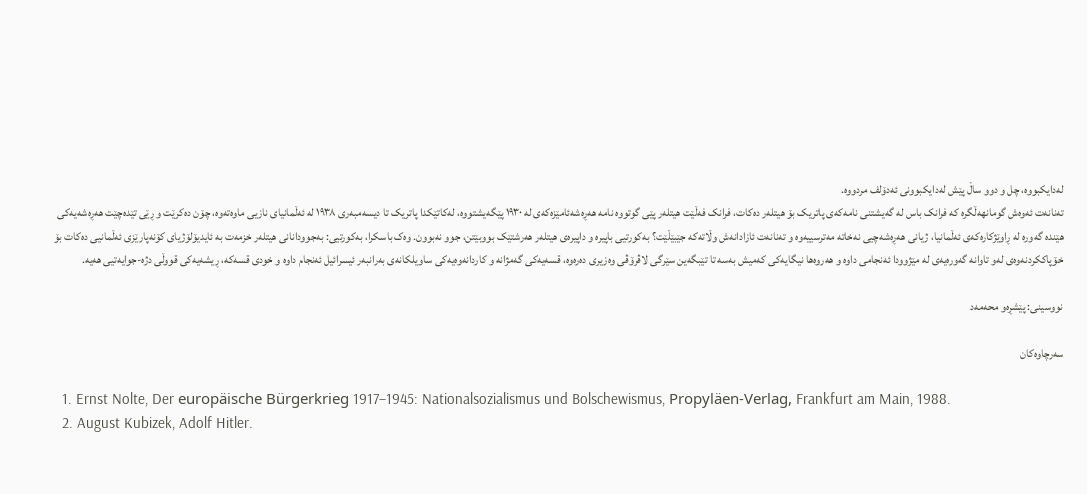لەدایکبووە، چل و دوو ساڵ پێش لەدایکبوونی ئەدۆلف مردووە.
تەنانەت ئەوەش گومانهەڵگرە کە فرانک باس لە گەیشتنی نامەکەی پاتریک بۆ هیتلەر دەکات، فرانک فەڵێت هیتلەر پێی گوتووە نامە هەڕەشەئامێزەکەی لە ١٩٣٠ پێگەیشتووە، لەکاتێکدا پاتریک تا دیسەمبەری ١٩٣٨ لە ئەڵمانیای نازیی ماوەتەوە، چۆن دەکرێت و ڕێی تێدەچێت هەڕەشەیەکی هێندە گەورە لە ڕاوێژکارەکەی ئەڵمانیا، ژیانی هەڕەشەچیی نەخاتە مەترسییەوە و تەنانەت ئازادانەش وڵاتەکە جێبێڵێت؟ بەکورتیی باپیرە و داپیرەی هیتلەر هەرشتێک بووبێتن، جوو نەبوون. وەک باسکرا، بەکورتیی: بەجوودانانی هیتلەر خزمەت بە ئایدیۆلۆژیای کۆنەپارێزی ئەڵمانیی دەکات بۆ خۆپاککردنەوەی لەو تاوانە گەورەیەی لە مێژوودا ئەنجامی داوە و هەروەها نیگایەکی کەمیش بەسە تا تێبگەین سێرگی لاڤرۆڤی وەزیری دەرەوە، قسەیەکی گەمژانە و کاردانەوەیەکی ساویلکانەی بەرانبەر ئیسرائیل ئەنجام داوە و خودی قسەکە، ڕیشەیەکی قووڵی دژە-جوایەتیی هەیە.

نووسینی: پێشڕەو محەمەد

سەرچاوەکان

  1. Ernst Nolte, Der europäische Bürgerkrieg 1917–1945: Nationalsozialismus und Bolschewismus, Propyläen-Verlag, Frankfurt am Main, 1988.
  2. August Kubizek, Adolf Hitler.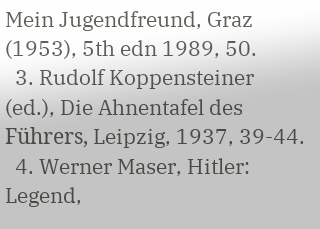Mein Jugendfreund, Graz (1953), 5th edn 1989, 50.
  3. Rudolf Koppensteiner (ed.), Die Ahnentafel des Führers, Leipzig, 1937, 39-44.
  4. Werner Maser, Hitler: Legend,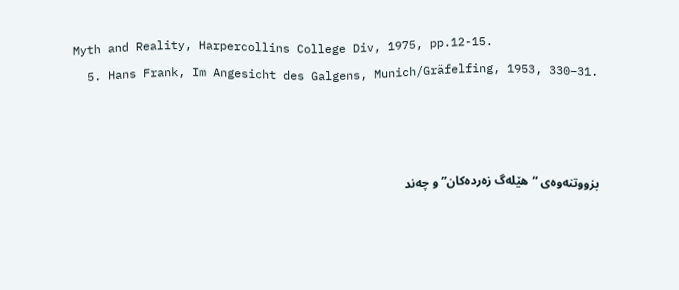Myth and Reality, Harpercollins College Div, 1975, pp.12-15.
  5. Hans Frank, Im Angesicht des Galgens, Munich/Gräfelfing, 1953, 330–31.



بزووتنەوەى “هێلەگ زەردەكان” و چەند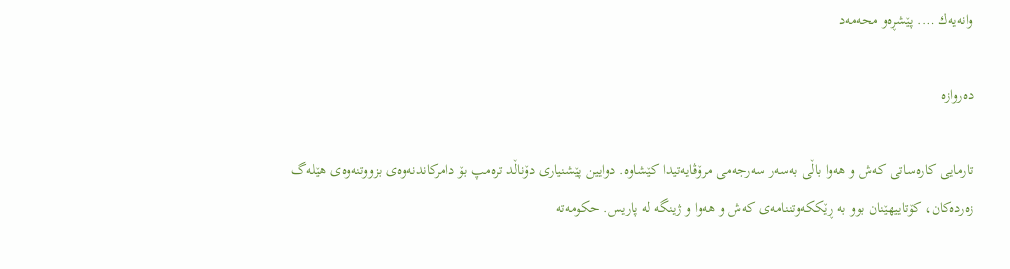وانەیەك …. پێشڕەو محەمەد

دەروازە

تارمایی كارەساتی كەش و هەوا باڵی بەسەر سەرجەمی مرۆڤایەتیدا كێشاوە. دوایین پێشنیاری دۆناڵد ترەمپ بۆ دامركاندنەوەى بزووتنەوەى هێلەگ زەردەكان، كۆتاییهێنان بوو بە ڕێككەوتننامەى كەش و هەوا و ژینگە لە پاریس. حكومەتە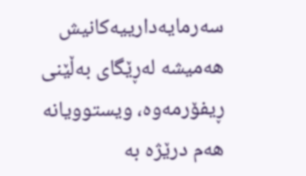سەرمایەدارییەكانیش هەمیشە لەڕێگای بەڵێنی ڕیفۆرمەوە، ویستوویانە هەم درێژە بە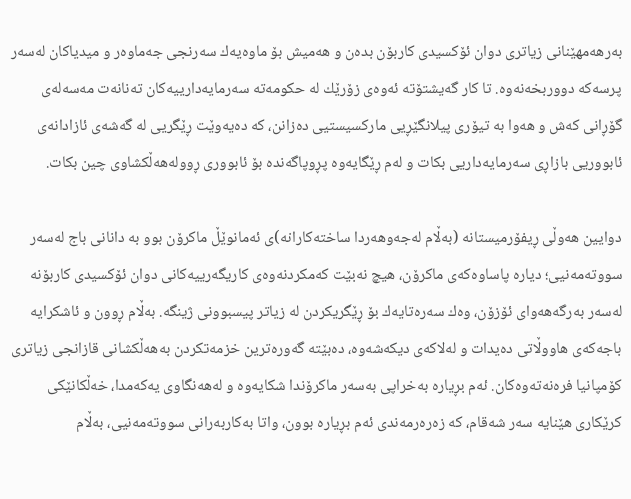بەرهەمهێنانی زیاتری دوان ئۆكسیدی كاربۆن بدەن و هەمیش بۆ ماوەیەك سەرنجی جەماوەر و میدیاكان لەسەر پرسەكە دووربخەنەوە. تا كار گەیشتۆتە ئەوەى زۆرێك لە حكومەتە سەرمایەدارییەكان تەنانەت مەسەلەى گۆڕانی كەش و هەوا بە تیۆری پیلانگێڕیی ماركسیستیی دەزانن، كە دەیەوێت ڕێگریی لە گەشەى ئازادانەى ئابووریی بازاڕی سەرمایەداریی بكات و لەم ڕێگایەوە پڕوپاگەندە بۆ ئابووری ڕوولەهەڵكشاوی چین بكات.

دوایین هەوڵی ڕیفۆرمیستانە (بەڵام لەجەوهەردا ساختەكارانە)ی ئەمانوێڵ ماكرۆن بوو بە دانانی باج لەسەر سووتەمەنیی؛ دیارە پاساوەكەى ماكرۆن، هیچ نەبێت كەمكردنەوەى كاریگەرییەكانی دوان ئۆكسیدی كاربۆنە لەسەر بەرگەهەوای ئۆزۆن، وەك سەرەتایەك بۆ ڕێگریكردن لە زیاتر پیسبوونی ژینگە. بەڵام ڕوون و ئاشكرایە باجەكەى هاووڵاتی دەیدات و لەلاكەى دیكەشەوە، دەبێتە گەورەترین خزمەتكردن بەهەڵكشانی قازانجی زیاتری كۆمپانیا فرەنەتەوەكان. ئەم بڕیارە بەخراپی بەسەر ماكرۆندا شكایەوە و لەهەنگاوی یەكەمدا، خەڵكانێكی كرێكاری هێنایە سەر شەقام، كە زەرەرمەندی ئەم بڕیارە بوون، واتا بەكاربەرانی سووتەمەنیی، بەڵام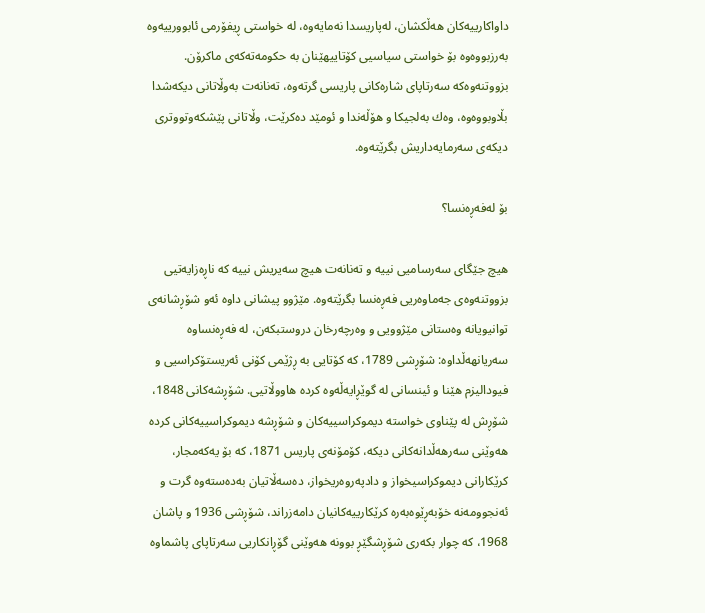داواكارییەكان هەڵكشان، لەپاریسدا نەمایەوە، لە خواستی ڕیفۆرمی ئابوورییەوە بەرزبووەوە بۆ خواستی سیاسیی كۆتاییهێنان بە حكومەتەكەى ماكرۆن. بزووتنەوەكە سەرتاپای شارەكانی پاریسی گرتەوە، تەنانەت بەوڵاتانی دیكەشدا بڵاوبووەوە، وەك بەلجیكا و هۆڵەندا و ئومێد دەكرێت، وڵاتانی پێشكەوتووتری دیكەى سەرمایەداریش بگرێتەوە.

بۆ لەفەڕەنسا؟

هیچ جێگای سەرسامیی نییە و تەنانەت هیچ سەیریش نییە كە ناڕەزایەتیی بزووتنەوەى جەماوەریی فەڕەنسا بگرێتەوە. مێژوو پیشانی داوە ئەو شۆڕشانەى توانیویانە وەستانی مێژوویی و وەرچەرخان دروستبكەن، لە فەڕەنساوە سەریانهەڵداوە: شۆڕشی 1789، كە كۆتایی بە ڕژێمی كۆنی ئەریستۆكراسیی و فیودالیزم هێنا و ئینسانی لە گوێڕایەڵەوە كردە هاووڵاتیی. شۆڕشەكانی 1848، شۆڕش لە پێناوی خواستە دیموكراسییەكان و شۆڕشە دیموكراسییەكانی كردە هەوێنی سەرهەڵدانەكانی دیكە، كۆمۆنەى پاریس 1871، كە بۆ یەكەمجار، كرێكارانی دیموكراسیخواز و دادپەروەریخواز، دەسەڵاتیان بەدەستەوە گرت و ئەنجوومەنە خۆبەڕێوەبەرە كرێكارییەكانیان دامەزراند، شۆڕشی 1936 و پاشان 1968، كە چوار بكەری شۆڕشگێڕ بوونە هەوێنی گۆڕانكاریی سەرتاپای پاشماوە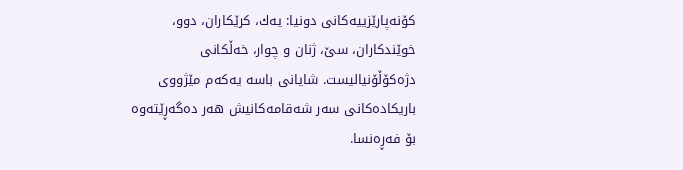كۆنەپارێزییەكانی دونیا: یەك، كرێكاران، دوو، خوێندكاران، سێ، ژنان و چوار، خەڵكانی دژەكۆڵۆنیالیست. شایانی باسە یەكەم مێژووی باریكادەكانی سەر شەقامەكانیش هەر دەگەڕێتەوە بۆ فەڕەنسا.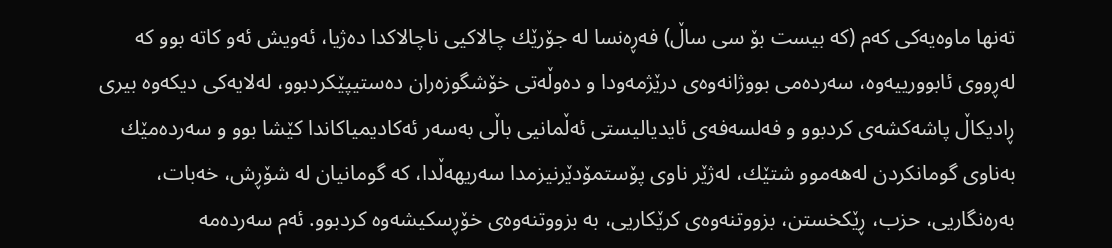تەنها ماوەیەكی كەم (كە بیست بۆ سی ساڵ) فەڕەنسا لە جۆرێك چالاكیی ناچالاكدا دەژیا، ئەویش ئەو كاتە بوو كە لەڕووی ئابوورییەوە، سەردەمی بووژانەوەى درێژمەودا و دەوڵەتی خۆشگوزەران دەستیپێكردبوو، لەلایەكی دیكەوە بیری ڕادیكاڵ پاشەكشەى كردبوو و فەلسەفەى ئایدیالیستی ئەڵمانیی باڵی بەسەر ئەكادیمیاكاندا كێشا بوو و سەردەمێك بەناوی گومانكردن لەهەموو شتێك، لەژێر ناوی پۆستمۆدێرنیزمدا سەریهەڵدا، كە گومانیان لە شۆڕش، خەبات، بەرەنگاریی، حزب، ڕێكخستن، بزووتنەوەى كرێكاریی، بە بزووتنەوەى خۆڕسكیشەوە كردبوو. ئەم سەردەمە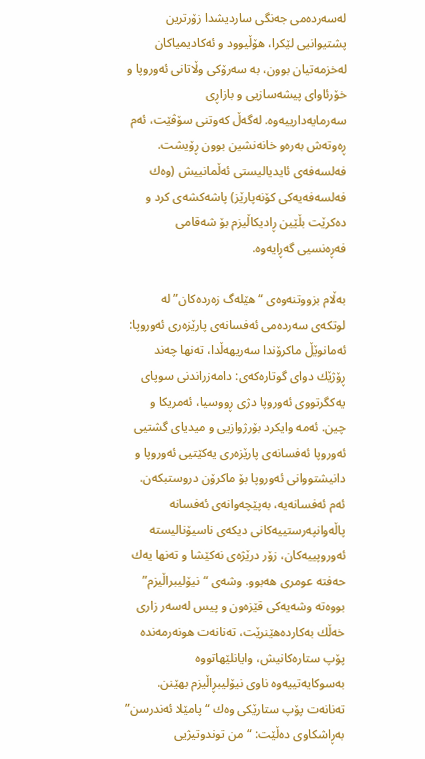لەسەردەمی جەنگی ساردیشدا زۆرترین پشتیوانیی لێكرا، هۆڵیوود و ئەكادیمیاكان لەخزمەتیان بوون، بە سەرۆكی وڵاتانی ئەوروپا و خۆرئاوای پیشەسازیی و بازاڕی سەرمایەدارییەوە. لەگەڵ كەوتنی سۆڤێت، ئەم ڕەوتەش بەرەو خانەنشین بوون ڕۆیشت. فەلسەفەى ئایدیالیستی ئەڵمانییش (وەك فەلسەفەیەكی كۆنەپارێز) پاشەكشەی كرد و دەكرێت بڵێین ڕادیكاڵیزم بۆ شەقامی فەڕەنسیی گەڕایەوە.

بەڵام بزووتنەوەى “هێلەگ زەردەكان” لە لوتكەى سەردەمی ئەفسانەى پارێزەری ئەوروپا: ئەمانوێڵ ماكرۆندا سەریهەڵدا، تەنها چەند ڕۆژێك دوای گوتارەكەى: دامەزراندنی سوپای یەكگرتووی ئەوروپا دژی ڕووسیا، ئەمریكا و چین. ئەمە وایكرد بۆرژوازیی و میدیای گشتیی ئەوروپا ئەفسانەى پارێزەری یەكێتیی ئەوروپا و دانیشتووانی ئەوروپا بۆ ماكرۆن دروستبكەن. ئەم ئەفسانەیە، بەپێچەوانەى ئەفسانە پاڵەوانپەرستییەكانی دیكەى ناسیۆنالیستە ئەوروپییەكان، زۆر درێژەى نەكێشا و تەنها یەك حەفتە عومری هەبوو. وشەى “نیۆلیبراڵیزم” بووەتە وشەیەكی قێزەون و پیس لەسەر زاری خەڵك بەكاردەهێنرێت، تەنانەت هونەرمەندە پۆپ ستارەكانیش، وایانلێهاتووە بەسوكایەتییەوە ناوی نیۆلیبڕاڵیزم بهێنن. تەنانەت پۆپ ستارێكی وەك “پامێلا ئەندرسن” بەڕاشكاوی دەڵێت: “من توندوتیژیی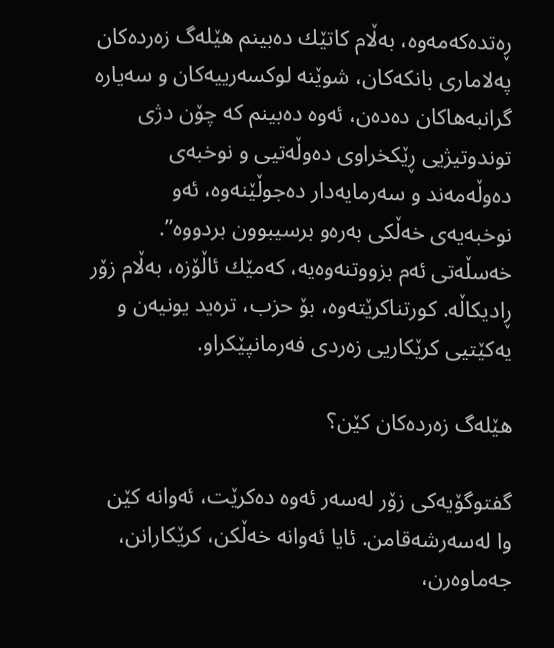ڕەتدەكەمەوە، بەڵام كاتێك دەبینم هێلەگ زەردەكان پەلاماری بانكەكان، شوێنە لوكسەرییەكان و سەیارە گرانبەهاكان دەدەن، ئەوە دەبینم كە چۆن دژی توندوتیژیی ڕێكخراوی دەوڵەتیی و نوخبەى دەوڵەمەند و سەرمایەدار دەجوڵێنەوە، ئەو نوخبەیەى خەڵكی بەرەو برسیبوون بردووە”. خەسڵەتی ئەم بزووتنەوەیە، كەمێك ئاڵۆزە، بەڵام زۆر ڕادیكاڵە. كورتناكرێتەوە، بۆ حزب، ترەید یونیەن و یەكێتیی كرێكاریی زەردی فەرمانپێكراو.

هێلەگ زەردەكان كێن؟

گفتوگۆیەكی زۆر لەسەر ئەوە دەكرێت، ئەوانە كێن وا لەسەرشەقامن. ئایا ئەوانە خەڵكن، كرێكارانن، جەماوەرن،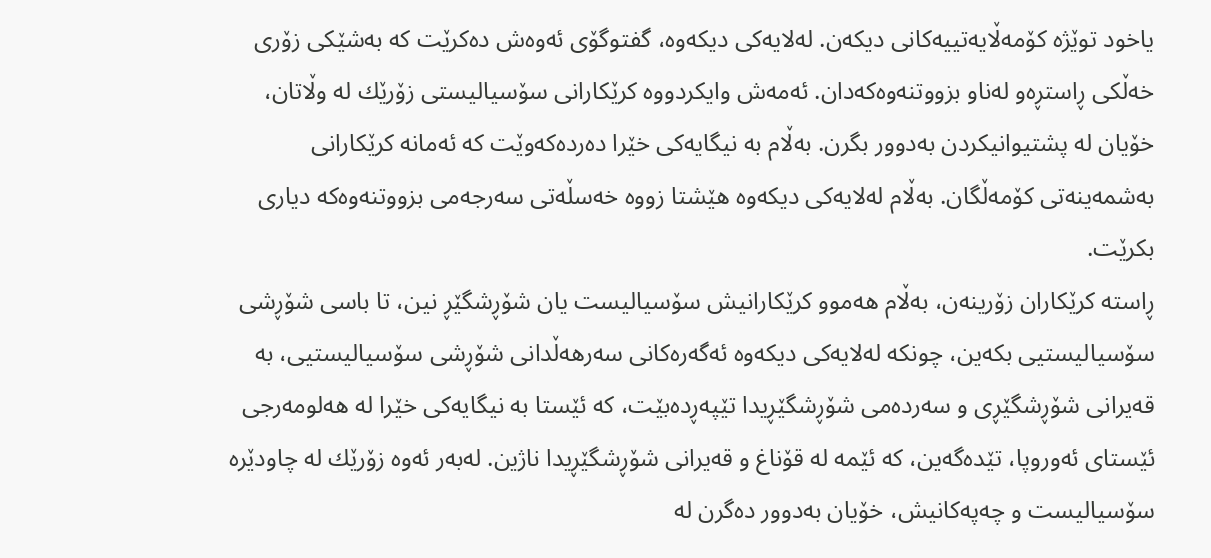یاخود توێژە كۆمەڵایەتییەكانی دیكەن. لەلایەكی دیكەوە، گفتوگۆی ئەوەش دەكرێت كە بەشێكی زۆری خەڵكی ڕاستڕەو لەناو بزووتنەوەكەدان. ئەمەش وایكردووە كرێكارانی سۆسیالیستی زۆرێك لە وڵاتان، خۆیان لە پشتیوانیكردن بەدوور بگرن. بەڵام بە نیگایەكی خێرا دەردەكەوێت كە ئەمانە كرێكارانی بەشمەینەتی كۆمەڵگان. بەڵام لەلایەكی دیكەوە هێشتا زووە خەسڵەتی سەرجەمی بزووتنەوەكە دیاری بكرێت.
ڕاستە كرێكاران زۆرینەن، بەڵام هەموو كرێكارانیش سۆسیالیست یان شۆڕشگێڕ نین، تا باسی شۆڕشی سۆسیالیستیی بكەین، چونكە لەلایەكی دیكەوە ئەگەرەكانی سەرهەڵدانی شۆڕشی سۆسیالیستیی، بە قەیرانی شۆڕشگێڕی و سەردەمی شۆڕشگێڕیدا تێپەڕدەبێت، كە ئێستا بە نیگایەكی خێرا لە هەلومەرجی ئێستای ئەوروپا، تێدەگەین، كە ئێمە لە قۆناغ و قەیرانی شۆڕشگێڕیدا ناژین. لەبەر ئەوە زۆرێك لە چاودێرە سۆسیالیست و چەپەكانیش، خۆیان بەدوور دەگرن لە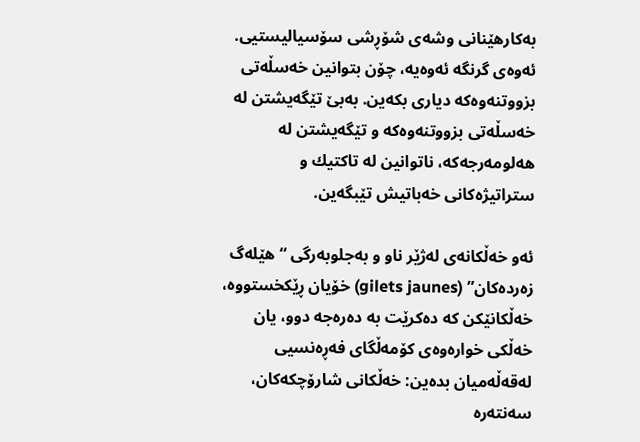بەكارهێنانی وشەى شۆڕشی سۆسیالیستیی. ئەوەى گرنگە ئەوەیە، چۆن بتوانین خەسڵەتی بزووتنەوەكە دیاری بكەین. بەبێ تێگەیشتن لە خەسڵەتی بزووتنەوەكە و تێگەیشتن لە هەلومەرجەكە، ناتوانین لە تاكتیك و ستراتیژەكانی خەباتیش تێبگەین.

ئەو خەڵكانەى لەژێر ناو و بەجلوبەرگی “هێلەگ زەردەكان” (gilets jaunes) خۆیان ڕێكخستووە، خەڵكانێكن كە دەكرێت بە دەرەجە دوو، یان خەڵكی خوارەوەى كۆمەڵگای فەڕەنسیی لەقەڵەمیان بدەین: خەڵكانی شارۆچكەكان، سەنتەرە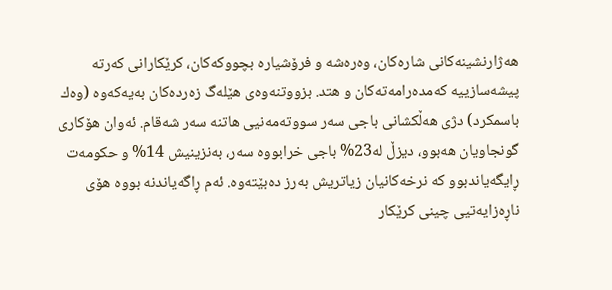هەژارنشینەكانی شارەكان، وەرەشە و فرۆشیارە بچووكەكان، كرێكارانی كەرتە پیشەسازییە كەمدەرامەتەكان و هتد. بزووتنەوەى هێلەگ زەردەكان بەیەكەوە (وەك باسمكرد) دژی هەڵكشانی باجی سەر سووتەمەنیی هاتنە سەر شەقام. ئەوان هۆكاری گونجاویان هەبوو، دیزڵ لە23% باجی خرابووە سەر، بەنزینیش 14% و حكومەت ڕایگەیاندبوو كە نرخەكانیان زیاتریش بەرز دەبێتەوە. ئەم ڕاگەیاندنە بووە هۆى ناڕەزایەتیی چینی كرێكار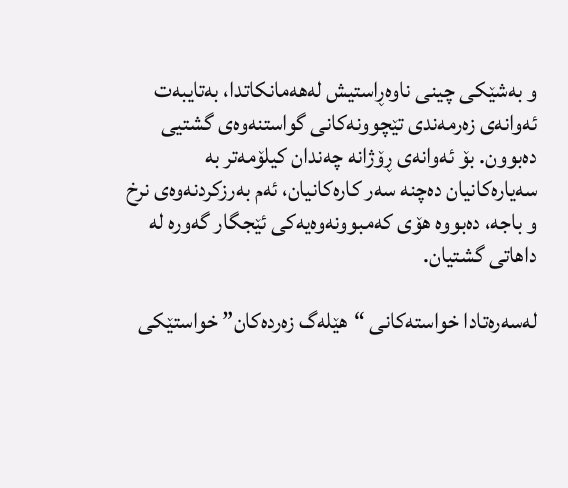و بەشێكی چینی ناوەڕاستیش لەهەمانكاتدا، بەتایبەت ئەوانەى زەرمەندی تێچوونەكانی گواستنەوەى گشتیی دەبوون. بۆ ئەوانەى ڕۆژانە چەندان كیلۆمەتر بە سەیارەكانیان دەچنە سەر كارەكانیان، ئەم بەرزكردنەوەى نرخ و باجە، دەبووە هۆى كەمبوونەوەیەكی ئێجگار گەورە لە داهاتی گشتیان.

لەسەرەتادا خواستەكانی “هێلەگ زەردەكان” خواستێكی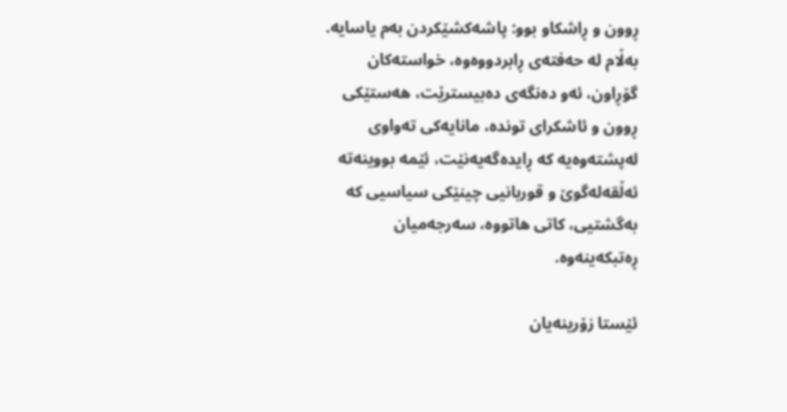ڕوون و ڕاشكاو بوو: پاشەكشێكردن بەم یاسایە. بەڵام لە حەفتەى ڕابردووەوە، خواستەكان گۆڕاون، ئەو دەنگەى دەبیسترێت، هەستێكی ڕوون و ئاشكرای توندە، مانایەكی تەواوی لەپشتەوەیە كە ڕایدەگەیەنێت، ئێمە بووینەتە ئەڵقەلەگوێ و قوربانیی چینێكی سیاسیی كە بەگشتیی، كاتی هاتووە، سەرجەمیان ڕەتبكەینەوە.

ئێستا زۆرینەیان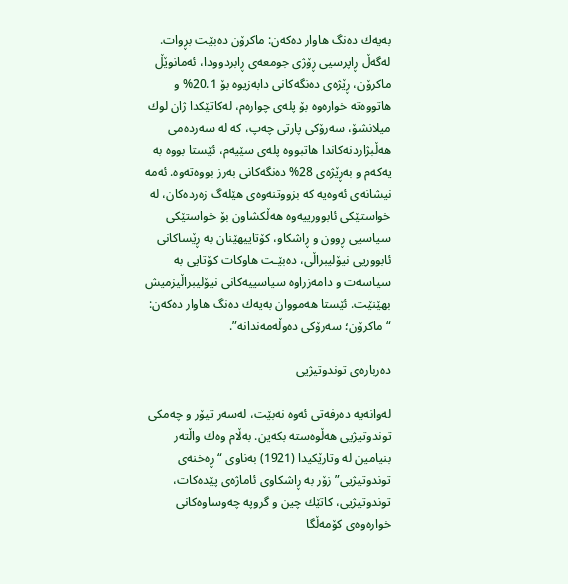بەیەك دەنگ هاوار دەكەن: ماكرۆن دەبێت بڕوات. لەگەڵ ڕاپرسیی ڕۆژی جومعەى ڕابردوودا، ئەمانوێڵ ماكرۆن، ڕێژەى دەنگەكانی دابەزیوە بۆ 20.1% و هاتووەتە خوارەوە بۆ پلەى چوارەم، لەكاتێكدا ژان لوك میلانشۆ، سەرۆكی پارتی چەپ، كە لە سەردەمی هەڵبژاردنەكاندا هاتبووە پلەى سێیەم، ئێستا بووە بە یەكەم و بەڕێژەى 28% دەنگەكانی بەرز بووەتەوە. ئەمە نیشانەى ئەوەیە كە بزووتنەوەى هێلەگ زەردەكان، لە خواستێكی ئابوورییەوە هەڵكشاون بۆ خواستێكی سیاسیی ڕوون و ڕاشكاو، كۆتاییهێنان بە ڕێساكانی ئابووریی نیۆلیبراڵی، دەبێـت هاوكات كۆتایی بە سیاسەت و دامەزراوە سیاسییەكانی نیۆلیبراڵیزمیش بهێنێت. ئێستا هەمووان بەیەك دەنگ هاوار دەكەن: “ماكرۆن؛ سەرۆكی دەوڵەمەندانە”.

دەربارەى توندوتیژیی

لەوانەیە دەرفەتی ئەوە نەبێت، لەسەر تیۆر و چەمكی توندوتیژیی هەڵوەستە بكەین. بەڵام وەك واڵتەر بنیامین لە وتارێكیدا (1921) بەناوی “ڕەخنەى توندوتیژیی” زۆر بە ڕاشكاوی ئاماژەى پێدەكات، توندوتیژیی، كاتێك چین و گروپە چەوساوەكانی خوارەوەى كۆمەڵگا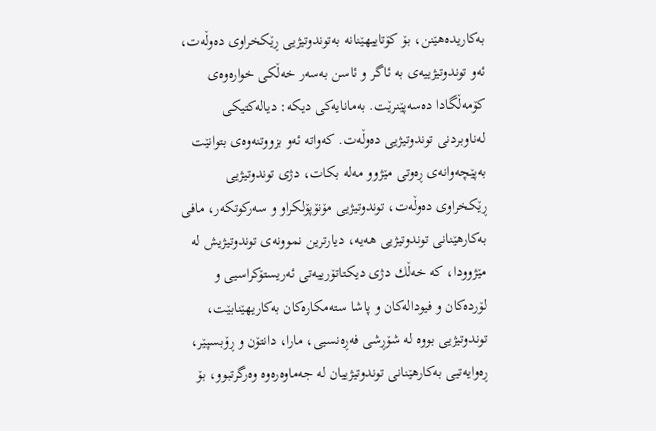بەكاریدەهێنن، بۆ كۆتاییهێنانە بەتوندوتیژیی ڕێكخراوی دەوڵەت، ئەو توندوتیژییەى بە ئاگر و ئاسن بەسەر خەڵكی خوارەوەى كۆمەڵگادا دەسەپێنرێت. بەمانایەكی دیكە: دیالەكتیكی لەناوبردنی توندوتیژیی دەوڵەت. كەواتە ئەو بزووتنەوەى بتوانێت بەپێچەوانەى ڕەوتی مێژوو مەلە بكات، دژی توندوتیژیی ڕێكخراوی دەوڵەت، توندوتیژیی مۆنۆپۆلكراو و سەركوتكەر، مافی بەكارهێنانی توندوتیژیی هەیە، دیارترین نموونەى توندوتیژیش لە مێژوودا، كە خەڵك دژی دیكتاتۆرییەتی ئەریستۆكراسیی و لۆردەكان و فیودالەكان و پاشا ستەمكارەكان بەكاریهێنابێت، توندوتیژیی بووە لە شۆڕشی فەڕەنسیی، مارا، دانتۆن و ڕۆبسپێر، ڕەوایەتیی بەكارهێنانی توندوتیژییان لە جەماوەرەوە وەرگرتبوو، بۆ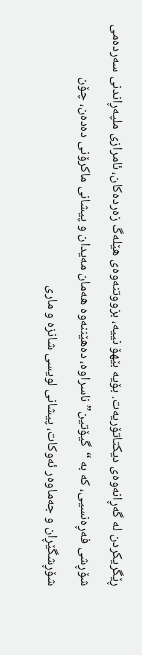ڕێگریكردن لە گەڕانەوەى دیكتاتۆریەت. بۆیە بێهۆ نییە، بزووتنەوەى هێلەگ زەردەكان، ئامرازی ملپەڕاندنی سەردەمی شۆڕشی فەڕەنسیی، كە بە “گیۆتین” ناسراوە، دەهێننەوە هەمان مەیدان و پیشانی ماكرۆنی دەدەن، چۆن شۆڕشگێڕان و جەماوەر ئەوكات، پیشانی لویسی شانزە و ماری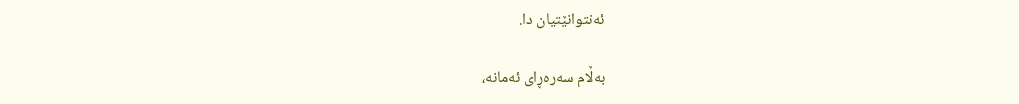ئەنتوانێتیان دا.

بەڵام سەرەڕای ئەمانە،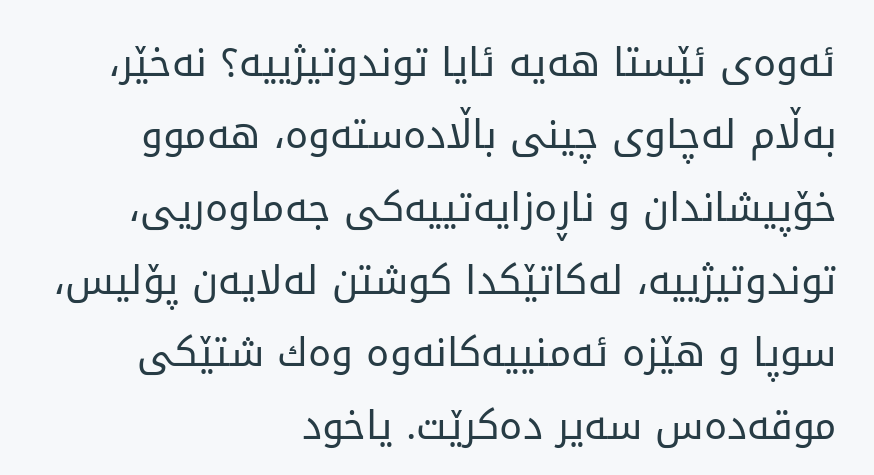ئەوەى ئێستا هەیە ئایا توندوتیژییە؟ نەخێر، بەڵام لەچاوی چینی باڵادەستەوە، هەموو خۆپیشاندان و ناڕەزایەتییەكی جەماوەریی، توندوتیژییە، لەكاتێكدا كوشتن لەلایەن پۆلیس، سوپا و هێزە ئەمنییەكانەوە وەك شتێكی موقەدەس سەیر دەكرێت. یاخود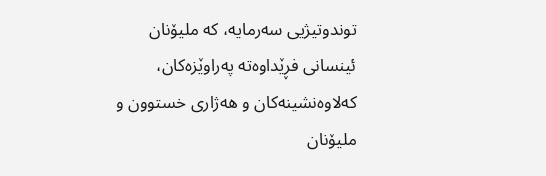توندوتیژیی سەرمایە، كە ملیۆنان ئینسانی فڕێداوەتە پەراوێزەكان، كەلاوەنشینەكان و هەژاری خستوون و ملیۆنان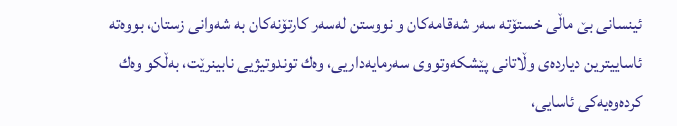ئینسانی بێ ماڵی خستۆتە سەر شەقامەكان و نووستن لەسەر كارتۆنەكان بە شەوانی زستان، بووەتە ئاساییترین دیاردەى وڵاتانی پێشكەوتووی سەرمایەداریی، وەك توندوتیژیی نابینرێت، بەڵكو وەك كردەوەیەكی ئاسایی،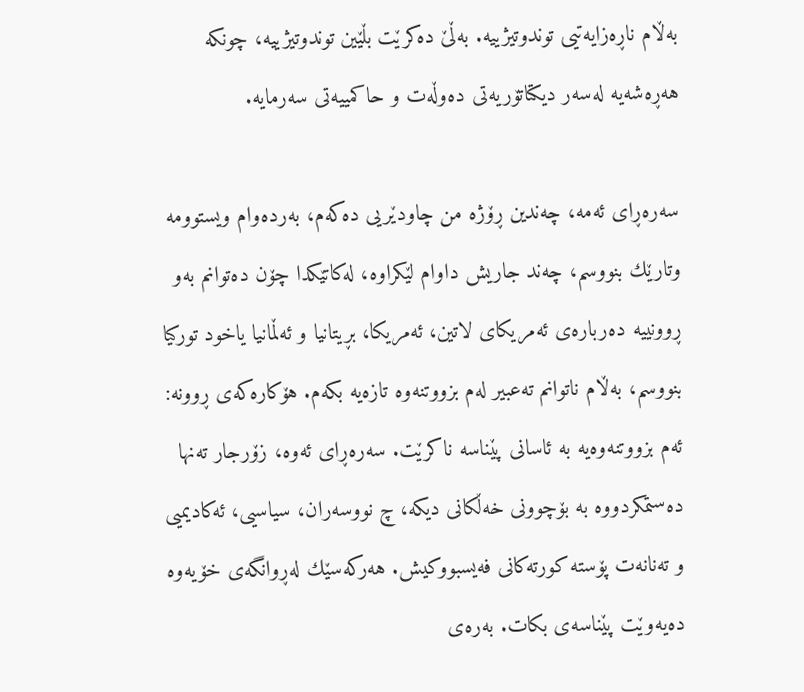بەڵام ناڕەزایەتیی توندوتیژییە. بەڵێ دەكرێت بڵێین توندوتیژییە، چونكە هەڕەشەیە لەسەر دیكتاتۆریەتی دەوڵەت و حاكمییەتی سەرمایە.

سەرەڕای ئەمە، چەندین ڕۆژە من چاودێریی دەكەم، بەردەوام ویستوومە وتارێك بنووسم، چەند جاریش داوام لێكراوە، لەكاتێكدا چۆن دەتوانم بەو ڕوونییە دەربارەى ئەمریكای لاتین، ئەمریكا، بڕیتانیا و ئەڵمانیا یاخود توركیا بنووسم، بەڵام ناتوانم تەعبیر لەم بزووتنەوە تازەیە بكەم. هۆكارەكەى ڕوونە: ئەم بزووتنەوەیە بە ئاسانی پێناسە ناكرێت. سەرەڕای ئەوە، زۆرجار تەنها دەستمكردووە بە بۆچوونی خەڵكانی دیكە، چ نووسەران، سیاسیی، ئەكادیمیی و تەنانەت پۆستە كورتەكانی فەیسبووكیش. هەركەسێك لەڕوانگەى خۆیەوە دەیەوێت پێناسەى بكات. بەرەى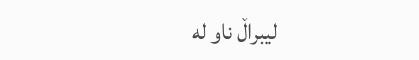لیبراڵ ناو لە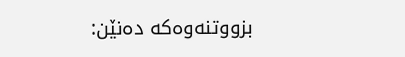بزووتنەوەكە دەنێن: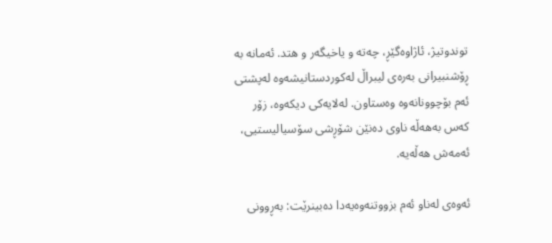توندوتیژ، ئاژاوەگێڕ، چەتە و یاخیگەر و هتد. ئەمانە بە ڕۆشنبیرانی بەرەى لیبراڵ لەكوردستانیشەوە لەپشتی ئەم بۆچوونانەوە وەستاون. لەلایەكی دیكەوە، زۆر كەس بەهەڵە ناوی دەنێن شۆڕشی سۆسیالیستیی، ئەمەش هەڵەیە.

ئەوەى لەناو ئەم بزووتنەوەیەدا دەبینرێت: بەڕوونی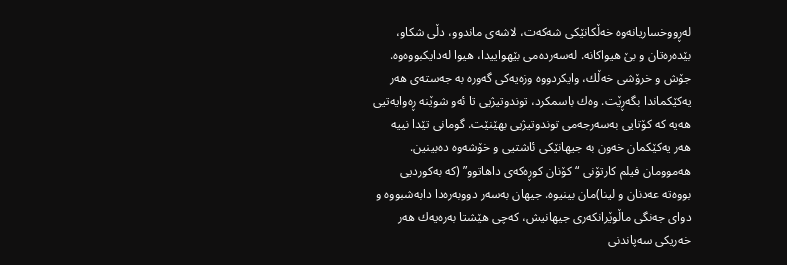لەڕووخساریانەوە خەڵكانێكی شەكەت، لاشەى ماندوو، دڵی شكاو، بێدەرەتان و بێ هیواكانە. لەسەردەمی بێهواییدا، هیوا لەدایكبووەوە. جۆش و خرۆشی خەڵك، وایكردووە وزەیەكی گەورە بە جەستەى هەر یەكێكماندا بگەڕێت. وەك باسمكرد، توندوتیژیی تا ئەو شوێنە ڕەوایەتیی هەیە كە كۆتایی بەسەرجەمی توندوتیژیی بهێنێت. گومانی تێدا نییە هەر یەكێكمان خەون بە جیهانێكی ئاشتیی و خۆشەوە دەبینین. هەموومان فیلم كارتۆنی “كۆنان كوڕەكەى داهاتوو” (كە بەكوردیی بووەتە عەدنان و لینا)مان بینیوە. جیهان بەسەر دووبەرەدا دابەشبووە و دوای جەنگی ماڵوێرانكەری جیهانیش، كەچی هێشتا بەرەیەك هەر خەریكی سەپاندنی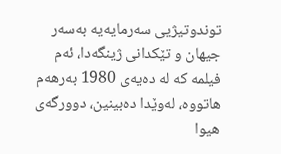توندوتیژیی سەرمایەیە بەسەر جیهان و تێكدانی ژینگەدا، ئەم فیلمە كە لە دەیەی 1980 بەرهەم هاتووە، لەوێدا دەبینین، دوورگەى هیوا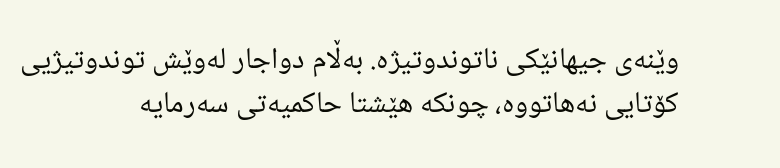وێنەى جیهانێكی ناتوندوتیژە. بەڵام دواجار لەوێش توندوتیژیی كۆتایی نەهاتووە، چونكە هێشتا حاكمیەتی سەرمایە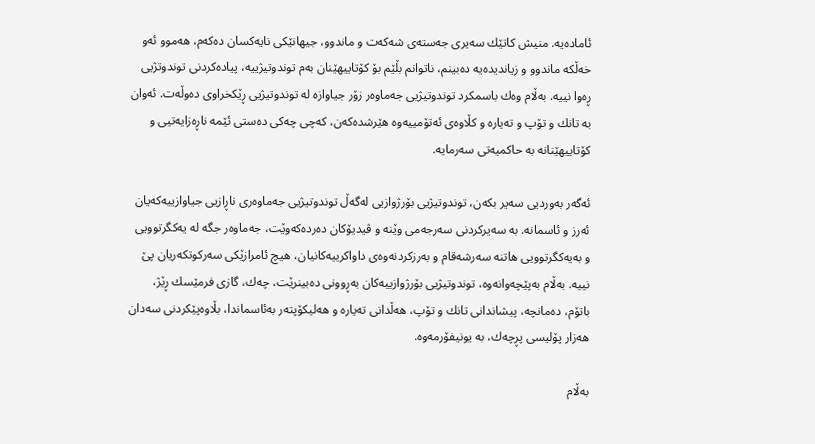ئامادەیە. منیش كاتێك سەیری جەستەى شەكەت و ماندوو، جیهانێكی نایەكسان دەكەم، هەموو ئەو خەڵكە ماندوو و زیاندیدەیە دەبینم، ناتوانم بڵێم بۆ كۆتاییهێنان بەم توندوتیژییە، پیادەكردنی توندوتژیی ڕەوا نییە. بەڵام وەك باسمكرد توندوتیژیی جەماوەر زۆر جیاوازە لە توندوتیژیی ڕێكخراوی دەوڵەت. ئەوان بە تانك و تۆپ و تەیارە و كڵاوەى ئەتۆمییەوە هێرشدەكەن، كەچی چەكی دەستی ئێمە ناڕەزایەتیی و كۆتاییهێنانە بە حاكمیەتی سەرمایە.

ئەگەر بەوردیی سەیر بكەن، توندوتیژیی بۆرژوازیی لەگەڵ توندوتیژیی جەماوەری ناڕازیی جیاوازییەكەیان ئەرز و ئاسمانە. بە سەیركردنی سەرجەمی وێنە و ڤیدیۆكان دەردەكەوێت، جەماوەر جگە لە یەكگرتوویی و بەیەكگرتوویی هاتنە سەرشەقام و بەرزكردنەوەى داواكرییەكانیان، هیچ ئامرازێكی سەركوتكەریان پێ نییە. بەڵام بەپێچەوانەوە، توندوتیژیی بۆرژوازییەكان بەڕوونی دەبینرێت، چەك، گازی فرمێسك ڕێژ، باتۆم، دەمانچە، پیشاندانی تانك و تۆپ، هەڵدانی تەیارە و هەلیكۆپتەر بەئاسماندا، بڵاوەپێكردنی سەدان هەزار پۆلیسی پڕچەك، بە یونیفۆرمەوە.

بەڵام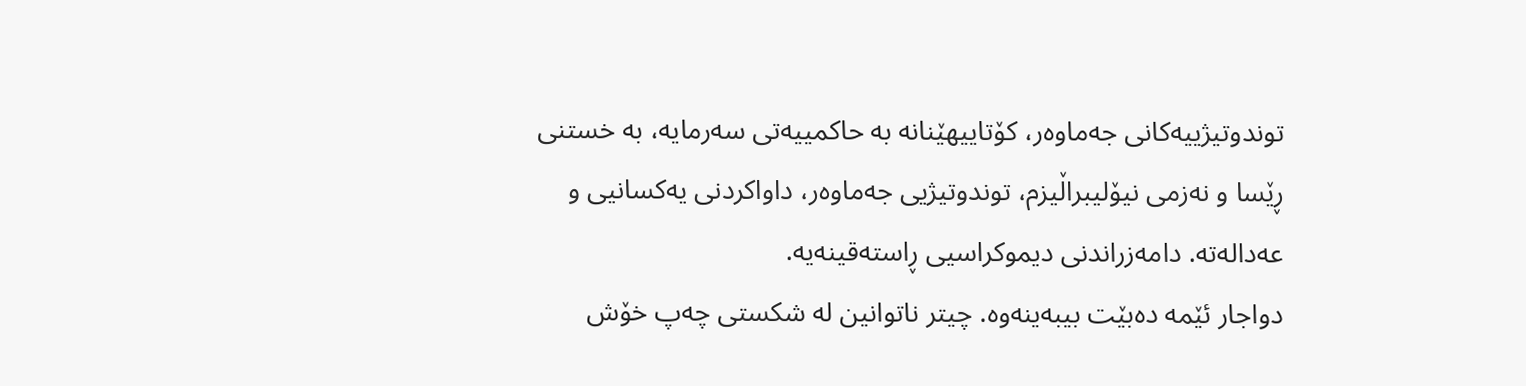توندوتیژییەكانی جەماوەر، كۆتاییهێنانە بە حاكمییەتی سەرمایە، بە خستنی ڕێسا و نەزمی نیۆلیبراڵیزم، توندوتیژیی جەماوەر، داواكردنی یەكسانیی و عەدالەتە. دامەزراندنی دیموكراسیی ڕاستەقینەیە.
دواجار ئێمە دەبێت بیبەینەوە. چیتر ناتوانین لە شكستی چەپ خۆش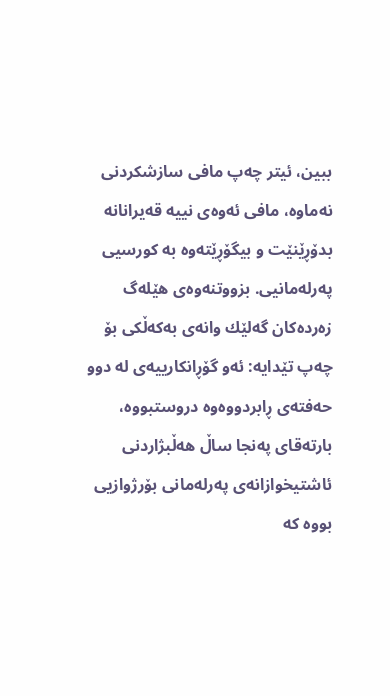ببین، ئیتر چەپ مافی سازشكردنی نەماوە، مافی ئەوەى نییە قەیرانانە بدۆڕێنێت و بیگۆڕێتەوە بە كورسیی پەرلەمانیی. بزووتنەوەى هێلەگ زەردەكان گەلێك وانەى بەكەڵكی بۆ چەپ تێدایە: ئەو گۆڕانكارییەى لە دوو حەفتەى ڕابردووەوە دروستبووە، بارتەقای پەنجا ساڵ هەڵبژاردنی ئاشتیخوازانەى پەرلەمانی بۆرژوازیی بووە كە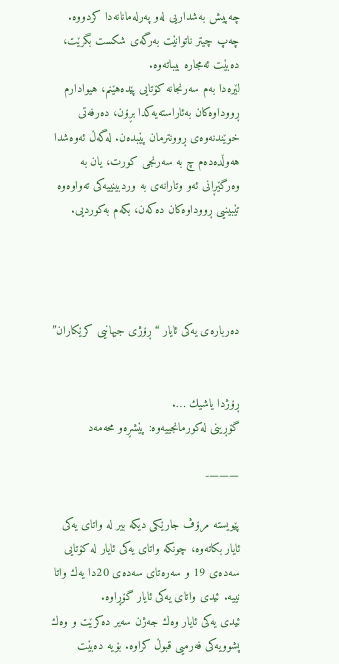چەپیش بەشداریی لەو پەرلەمانانەدا كردووە. چەپ چیتر ناتوانێت بەرگەى شكست بگرێت، دەبێت ئەمجارە بیباتەوە.
لێرەدا بەم سەرنجانە كۆتایی پێدەهێنم، هیوادارم ڕووداوەكان بەئاراستەیەكدا بڕۆن، دەرفەتی خوێندنەوەى ڕوونترمان پێبدەن. لەگەڵ ئەوەشدا هەوڵدەدەم چ بە سەرنجی كورت، یان بە وەرگێڕانی ئەو وتارانەى بە وردبینییەكی تەواوەوە تێبینیی ڕووداوەكان دەكەن، بكەم بەكوردیی.




دەربارەى یەكی ئایار “ڕۆژی جیهانیی كرێكاران”


ڕۆژدا یاشیك ….
گۆڕینی لەكورمانجییەوە: پێشڕەو محەمەد

———-

پێویستە مرۆڤ جارێكی دیكە بیر لە واتای یەكی ئایار بكاتەوە، چونكە واتای یەكی ئایار لە كۆتایی سەدەى 19 و سەرەتای سەدەى 20دا یەك واتا نییە. ئیدی واتای یەكی ئایار گۆڕاوە.
ئیدی یەكی ئایار وەك جەژن سەیر دەكرێت و وەك پشوویەكی فەرمیی قبوڵ كراوە. بۆیە دەبێت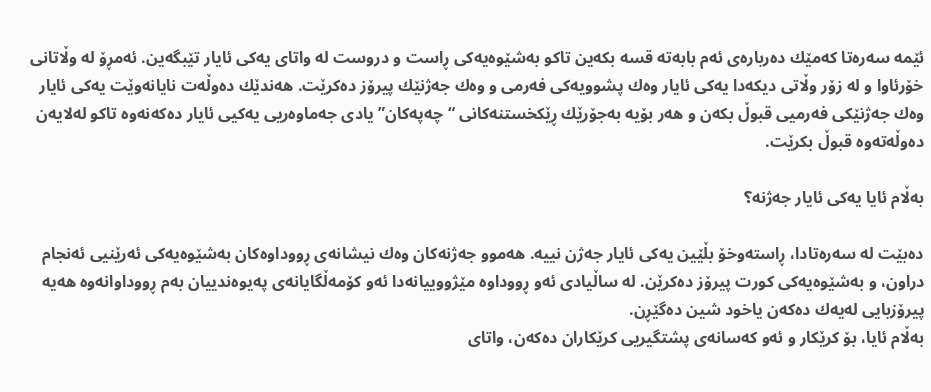ئێمە سەرەتا كەمێك دەربارەى ئەم بابەتە قسە بكەین تاكو بەشێوەیەكی ڕاست و دروست لە واتای یەكی ئایار تێبگەین. ئەمڕۆ لە وڵاتانی خۆرئاوا و لە زۆر وڵاتی دیكەدا یەكی ئایار وەك پشوویەكی فەرمی و وەك جەژنێك پیرۆز دەكرێت. هەندێك دەوڵەت نایانەوێت یەكی ئایار وەك جەژنێكی فەرمیی قبوڵ بكەن و هەر بۆیە بەجۆرێك ڕێكخستنەكانی “چەپەكان” یادی جەماوەریی یەكیی ئایار دەكەنەوە تاكو لەلایەن دەوڵەتەوە قبوڵ بكرێت.

بەڵام ئایا یەكی ئایار جەژنە؟

دەبێت لە سەرەتادا، ڕاستەوخۆ بڵێین یەكی ئایار جەژن نییە. هەموو جەژنەكان وەك نیشانەى ڕووداوەكان بەشێوەیەكی ئەرێنیی ئەنجام دراون، و بەشێوەیەكی كورت پیرۆز دەكرێن. لە ساڵیادی ئەو ڕووداوە مێژووییانەدا ئەو كۆمەڵگایانەى پەیوەندییان بەم ڕووداوانەوە هەیە پیرۆزبایی لەیەك دەكەن یاخود شین دەگێڕن.
بەڵام ئایا، بۆ كرێكار و ئەو كەسانەى پشتگیریی كرێكاران دەكەن، واتای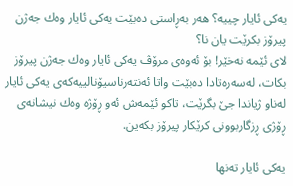یەكی ئایار چییە؟ هەر بەڕاستی دەبێت یەكی ئایار وەك جەژن پیرۆز بكرێت یان نا؟
لای ئێمە نەخێر! بۆ ئەوەى مرۆڤ یەكی ئایار وەك جەژن پیرۆز بكات، لەسەرەتادا دەبێت واتا ئەنتەرناسیۆنالییەكەى یەكی ئایار لەناو ژیاندا جێ بگرێت، تاكو ئێمەش ئەو ڕۆژە وەك نیشانەى ڕۆژی ڕزگاربوونی كرێكار پیرۆز بكەین.

یەكی ئایار تەنها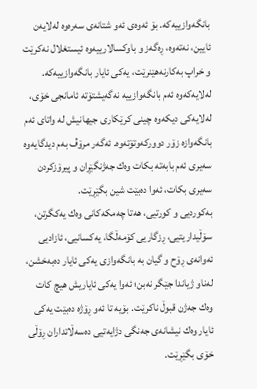بانگەوازییەكە. بۆ ئەوەى ئەو شتانەى سەرەوە لەلایەن ئایین، نەتەوە، ڕەگەز و باوكسالارییەوە ئیستغلال نەكرێت و خراپ بەكارنەهێنرێت، یەكی ئایار بانگەوازییەكە.
لەلایەكەوە ئەم بانگەوازییە نەگەیشتۆتە ئامانجی خۆى، لەلایەكی دیكەوە چینی كرێكاری جیهانیش لە واتای ئەم بانگەوازە زۆر دووركەوتۆتەوە. ئەگەر مرۆڤ بەم دیدگایەوە سەیری ئەم بابەتە بكات وەك جەژنگێڕان و پیرۆزكردن سەیری بكات، ئەوا دەبێت شین بگێڕێت.
بەكوردیی و كورتیی، هەتا چەمكەكانی وەك یەكگرتن، سۆڵیداریتیی، ڕزگاریی كۆمەڵگا، یەكسانیی، ئازادیی ئەوانەى ڕۆح و گیان بە بانگەوازی یەكی ئایار دەبەخشن، لەناو ژیاندا جێگر نەبن؛ ئەوا یەكی ئایاریش هیچ كات وەك جەژن قبوڵ ناكرێت. بۆیە تا ئەو ڕۆژە دەبێت یەكی ئایار وەك نیشانەى جەنگی دژایەتیی دەسەڵاتداران ڕۆڵی خۆى بگێڕێت.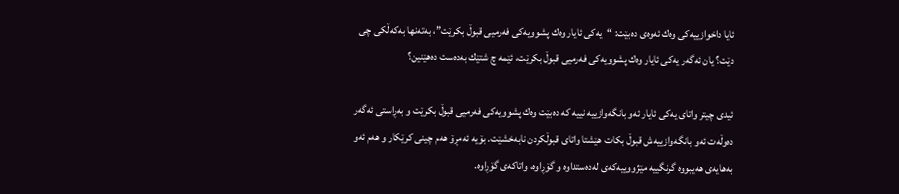ئایا داخوازییەكی وەك ئەوەى دەبێت: “یەكی ئایار وەك پشوویەكی فەرمیی قبوڵ بكرێت”، بەتەنها بەكەڵكی چی دێت؟ یان ئەگەر یەكی ئایار وەك پشوویەكی فەرمیی قبوڵ بكرێت، ئێمە چ شتێك بەدەست دەهێنین؟

ئیدی چیتر واتای یەكی ئایار ئەو بانگەوازییە نییە كە دەبێت وەك پشوویەكی فەرمیی قبوڵ بكرێت و بەڕاستی ئەگەر دەوڵەت ئەو بانگەوازییەش قبوڵ بكات هێشتا واتای قبوڵكردن نابەخشێت. بۆیە ئەمڕۆ هەم چینی كرێكار و هەم ئەو بەهایەى هەیبووە گرنگییە مێژووییەكەى لەدەستداوە و گۆڕاوە، واتاكەى گۆڕاوە.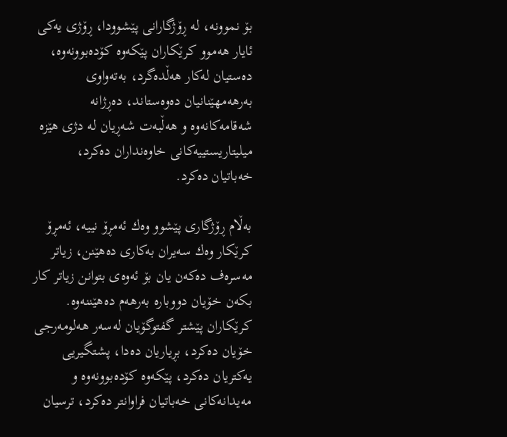بۆ نموونە، لە ڕۆژگارانی پێشوودا، ڕۆژی یەكی ئایار هەموو كرێكاران پێكەوە كۆدەبوونەوە، دەستیان لەكار هەڵدەگرد، بەتەواوی بەرهەمهێنانیان دەوەستاند، دەڕژانە شەقامەكانەوە و هەڵبەت شەڕیان لە دژی هێزە میلیتاریستییەكانی خاوەنداران دەكرد، خەباتیان دەكرد.

بەڵام ڕۆژگاری پێشوو وەك ئەمڕۆ نییە، ئەمڕۆ كرێكار وەك سەیران بەكاری دەهێنن، زیاتر مەسرەف دەكەن یان بۆ ئەوەى بتوانن زیاتر كار بكەن خۆیان دووبارە بەرهەم دەهێننەوە. كرێكاران پێشتر گفتوگۆیان لەسەر هەلومەرجی خۆیان دەكرد، بڕیاریان دەدا، پشتگیریی یەكتریان دەكرد، پێكەوە كۆدەبوونەوە و مەیدانەكانی خەباتیان فراوانتر دەكرد، ترسیان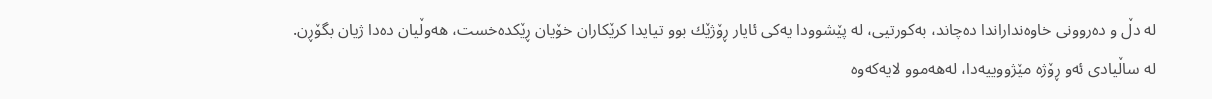لە دڵ و دەروونی خاوەنداراندا دەچاند، بەكورتیی، لە پێشوودا یەكی ئایار ڕۆژێك بوو تیایدا كرێكاران خۆیان ڕێكدەخست، هەوڵیان دەدا ژیان بگۆڕن.
لە ساڵیادی ئەو ڕۆژە مێژووییەدا، لەهەموو لایەكەوە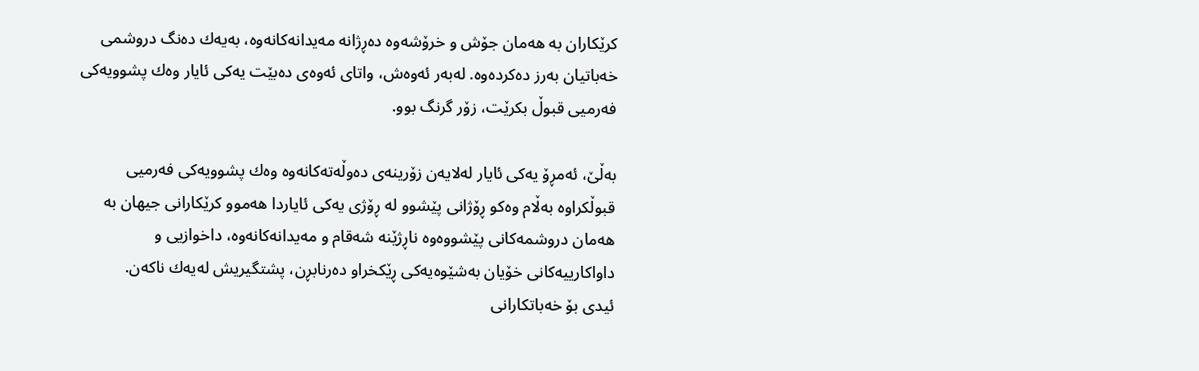كرێكاران بە هەمان جۆش و خرۆشەوە دەڕژانە مەیدانەكانەوە، بەیەك دەنگ دروشمی خەباتیان بەرز دەكردەوە. لەبەر ئەوەش، واتای ئەوەى دەبێت یەكی ئایار وەك پشوویەكی فەرمیی قبوڵ بكرێت، زۆر گرنگ بوو.

بەڵێ، ئەمڕۆ یەكی ئایار لەلایەن زۆرینەى دەوڵەتەكانەوە وەك پشوویەكی فەرمیی قبوڵكراوە بەڵام وەكو ڕۆژانی پێشوو لە ڕۆژی یەكی ئایاردا هەموو كرێكارانی جیهان بە هەمان دروشمەكانی پێشووەوە ناڕژێنە شەقام و مەیدانەكانەوە، داخوازیی و داواكارییەكانی خۆیان بەشێوەیەكی ڕێكخراو دەرنابڕن، پشتگیریش لەیەك ناكەن.
ئیدی بۆ خەباتكارانی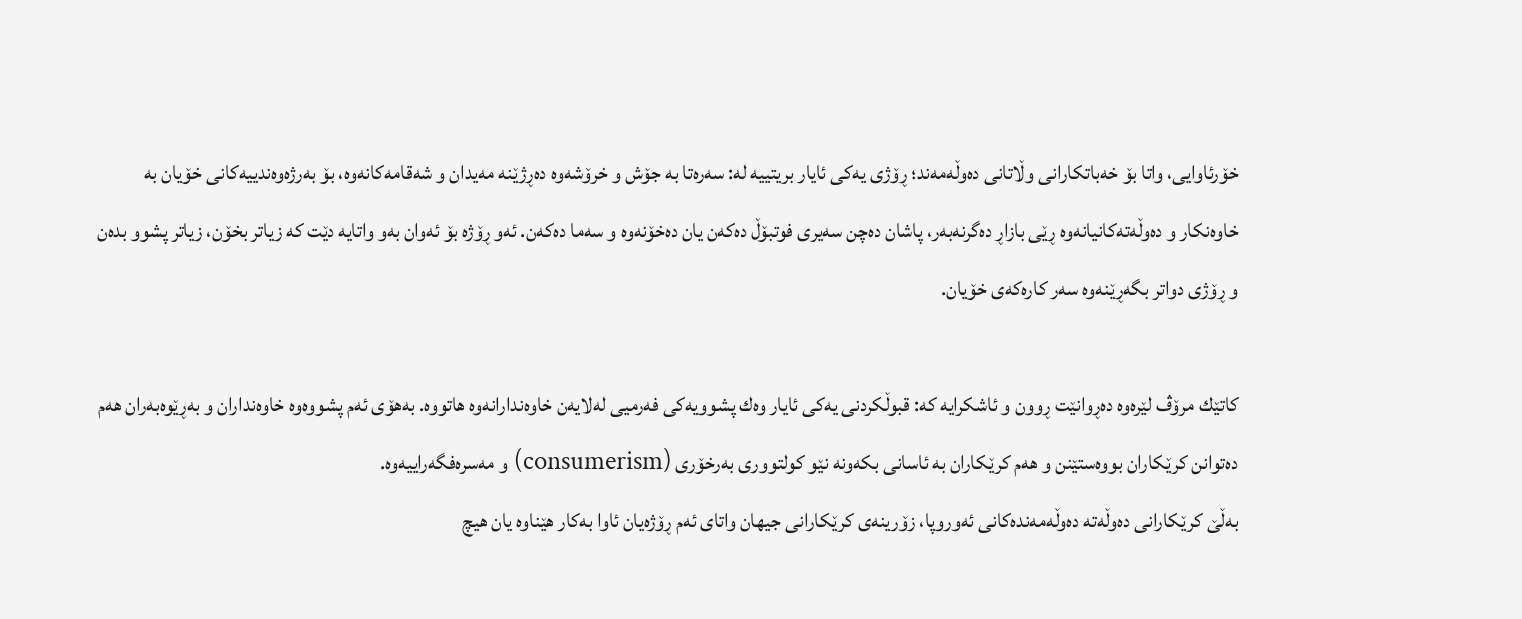خۆرئاوایی، واتا بۆ خەباتكارانی وڵاتانی دەوڵەمەند؛ ڕۆژی یەكی ئایار بریتییە لە: سەرەتا بە جۆش و خرۆشەوە دەڕژێنە مەیدان و شەقامەكانەوە، بۆ بەرژەوەندییەكانی خۆیان بە خاوەنكار و دەوڵەتەكانیانەوە ڕێی بازاڕ دەگرنەبەر، پاشان دەچن سەیری فوتبۆڵ دەكەن یان دەخۆنەوە و سەما دەكەن. ئەو ڕۆژە بۆ ئەوان بەو واتایە دێت كە زیاتر بخۆن، زیاتر پشوو بدەن و ڕۆژی دواتر بگەڕێنەوە سەر كارەكەى خۆیان.

كاتێك مرۆڤ لێرەوە دەڕوانێت ڕوون و ئاشكرایە كە: قبوڵكردنی یەكی ئایار وەك پشوویەكی فەرمیی لەلایەن خاوەندارانەوە هاتووە. بەهۆى ئەم پشووەوە خاوەنداران و بەڕێوەبەران هەم دەتوانن كرێكاران بووەستێنن و هەم كرێكاران بە ئاسانی بكەونە نێو كولتووری بەرخۆری (consumerism) و مەسرەفگەراییەوە.
بەڵێ كرێكارانی دەوڵەتە دەوڵەمەندەكانی ئەوروپا، زۆرینەى كرێكارانی جیهان واتای ئەم ڕۆژەیان ئاوا بەكار هێناوە یان هیچ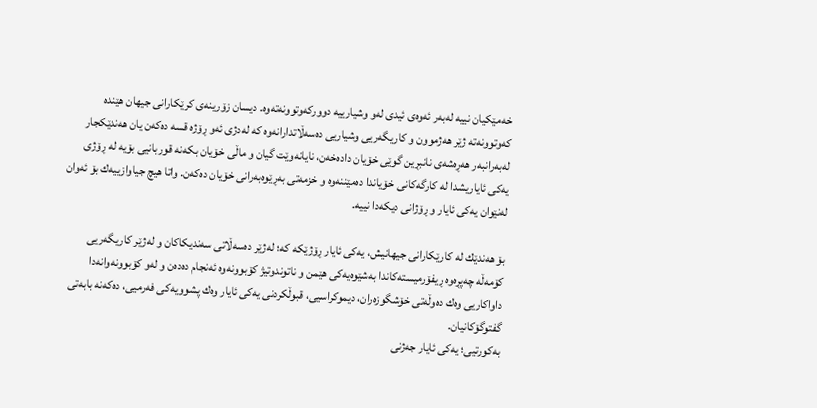خەمێكیان نییە لەبەر ئەوەى ئیدی لەو وشیارییە دووركەوتوونەتەوە. دیسان زۆرینەى كرێكارانی جیهان هێندە كەوتوونەتە ژێر هەژموون و كاریگەریی وشیاریی دەسەڵاتدارانەوە كە لەدژی ئەو ڕۆژە قسە دەكەن یان هەندێكجار لەبەرانبەر هەڕەشەى نانبڕین گوێی خۆیان دادەخەن، نایانەوێت گیان و ماڵی خۆیان بكەنە قوربانیی بۆیە لە ڕۆژی یەكی ئایاریشدا لە كارگەكانی خۆیاندا دەمێننەوە و خزمەتی بەڕێوەبەرانی خۆیان دەكەن. واتا هیچ جیاوازییەك بۆ ئەوان لەنێوان یەكی ئایار و ڕۆژانی دیكەدا نییە.

بۆ هەندێك لە كارێكارانی جیهانیش، یەكی ئایار ڕۆژێكە كە؛ لەژێر دەسەڵاتی سەندیكاكان و لەژێر كاریگەریی كۆمەڵە چەپڕەوە ڕیفۆرمیستەكاندا بەشێوەیەكی هێمن و ناتوندوتیژ كۆبوونەوە ئەنجام دەدەن و لەو كۆبوونەوانەدا داواكاریی وەك دەوڵەتی خۆشگوزەران، دیموكراسیی، قبوڵكردنی یەكی ئایار وەك پشوویەكی فەرمیی، دەكەنە بابەتی گفتوگۆكانیان.
بەكورتیی؛ یەكی ئایار جەژنی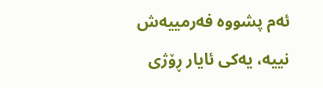ئەم پشووە فەرمییەش نییە، یەكی ئایار ڕۆژی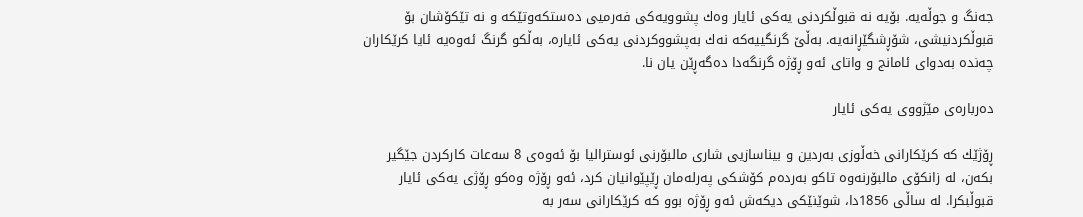جەنگ و جوڵەیە. بۆیە نە قبوڵكردنی یەكی ئایار وەك پشوویەكی فەرمیی دەستكەوتێكە و نە تێكۆشان بۆ قبوڵكردنیشی، شۆڕشگێڕانەیە. بەڵێ گرنگییەكە نەك بەپشووكردنی یەكی ئایارە، بەڵكو گرنگ ئەوەیە ئایا كرێكاران چەندە بەدوای ئامانج و واتای ئەو ڕۆژە گرنگەدا دەگەڕێن یان نا.

دەربارەى مێژووی یەكی ئایار

ڕۆژێك كە كرێكارانی خەڵوزی بەردین و بیناسازیی شاری مالبۆرنی ئوسترالیا بۆ ئەوەى 8 سەعات كاركردن جێگیر بكەن، لە زانكۆی مالبۆرنەوە تاكو بەردەم كۆشكی پەرلەمان ڕێپێوانیان كرد، ئەو ڕۆژە وەكو ڕۆژی یەكی ئایار قبوڵبكرا. لە ساڵی 1856دا، شوێنێكی دیكەش ئەو ڕۆژە بوو كە كرێكارانی سەر بە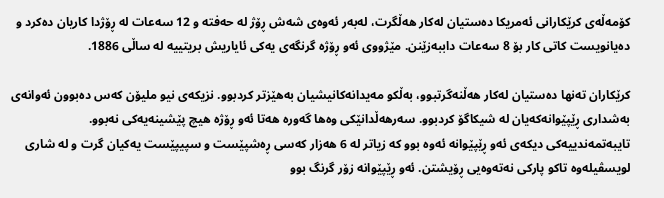كۆمەڵەى كرێكارانی ئەمریكا دەستیان لەكار هەڵگرت، لەبەر ئەوەى شەش ڕۆژ لە حەفتە و 12 سەعات لە ڕۆژدا كاریان دەكرد و دەیانویست كاتی كار بۆ 8 سەعات داببەزێنن. مێژووی ئەو ڕۆژە گرنگەى یەكی ئایاریش بریتییە لە ساڵی 1886.

كرێكاران تەنها دەستیان لەكار هەڵنەگرتبوو، بەڵكو مەیدانەكانیشیان بەهێزتر كردبوو. نزیكەى نیو ملیۆن كەس دەبوون ئەوانەى بەشداری ڕێپێوانەكەیان لە شیكاگۆ كردبوو. سەرهەڵدانێكی وەها گەورە هەتا ئەو ڕۆژە هیچ پێشینەیەكی نەبوو.
تایبەتمەندییەكی دیكەى ئەو ڕێپێوانە ئەوە بوو كە زیاتر لە 6 هەزار كەسی ڕەشپێست و سپیپێست یەكیان گرت و لە شاری لویسڤیلەوە تاكو پاركی نەتەوەیی ڕۆیشتن. ئەو ڕێپێوانە زۆر گرنگ بوو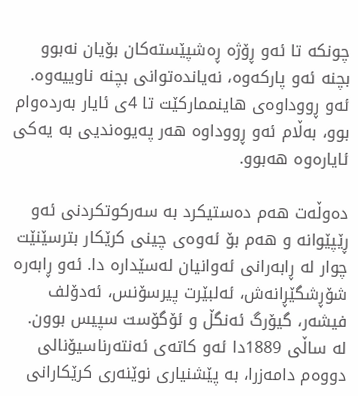چونكە تا ئەو ڕۆژە ڕەشپێستەكان بۆیان نەبوو بچنە ئەو پاركەوە، نەیاندەتوانی بچنە ناوییەوە. ئەو ڕووداوەی هاینمماركێت تا 4ی ئایار بەردەوام بوو، بەڵام ئەو ڕووداوە هەر پەیوەندیی بە یەكی ئایارەوە هەبوو.

دەوڵەت هەم دەستیكرد بە سەركوتكردنی ئەو ڕێپێوانە و هەم بۆ ئەوەى چینی كرێكار بترسێنێت چوار لە ڕابەرانی ئەوانیان لەسێدارە دا. ئەو ڕابەرە شۆڕشگێڕانەش، ئەلبێرت پیرسۆنس، ئەدۆلف فیشەر، گیۆرگ ئەنگڵ و ئۆگۆست سپیس بوون.
لە ساڵی 1889دا ئەو كاتەى ئەنتەرناسیۆنالی دووەم دامەزرا، بە پێشنیاری نوێنەری كرێكارانی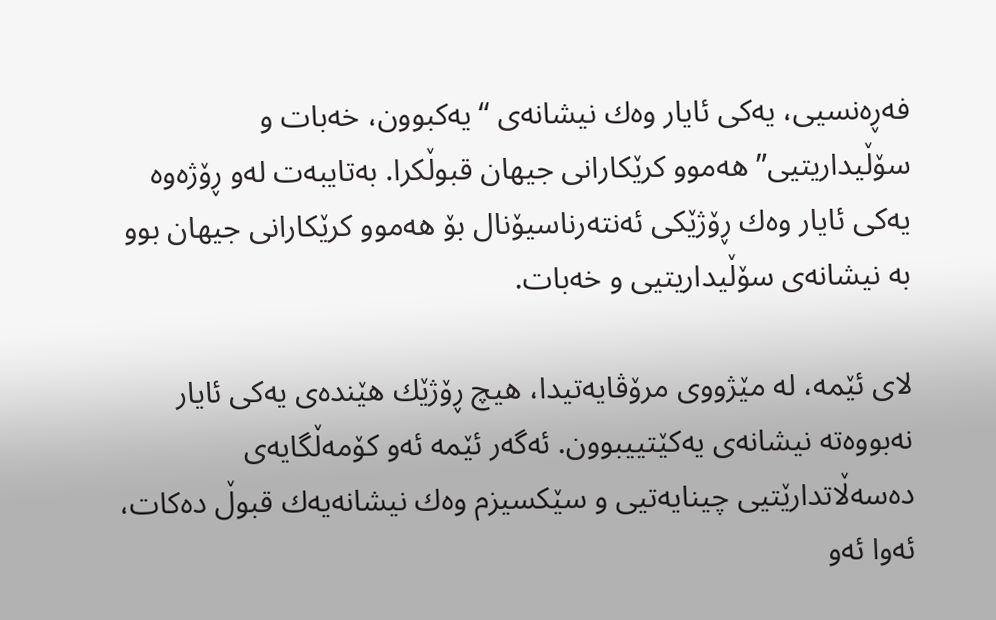فەڕەنسیی، یەكی ئایار وەك نیشانەى “یەكبوون، خەبات و سۆڵیداریتیی” هەموو كرێكارانی جیهان قبوڵكرا. بەتایبەت لەو ڕۆژەوە یەكی ئایار وەك ڕۆژێكی ئەنتەرناسیۆنال بۆ هەموو كرێكارانی جیهان بوو بە نیشانەى سۆڵیداریتیی و خەبات.

لای ئێمە، لە مێژووی مرۆڤایەتیدا، هیچ ڕۆژێك هێندەى یەكی ئایار نەبووەتە نیشانەى یەكێتییبوون. ئەگەر ئێمە ئەو كۆمەڵگایەى دەسەڵاتدارێتیی چینایەتیی و سێكسیزم وەك نیشانەیەك قبوڵ دەكات، ئەوا ئەو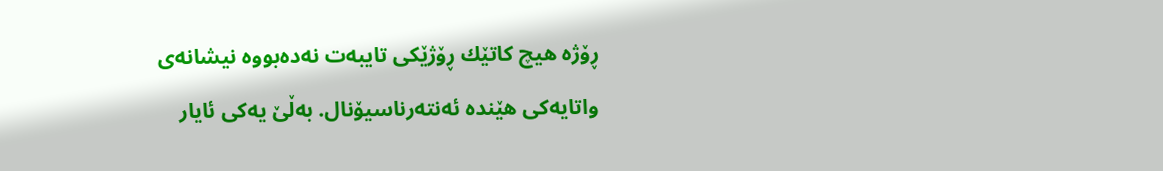ڕۆژە هیچ كاتێك ڕۆژێكی تایبەت نەدەبووە نیشانەى واتایەكی هێندە ئەنتەرناسیۆنال. بەڵێ یەكی ئایار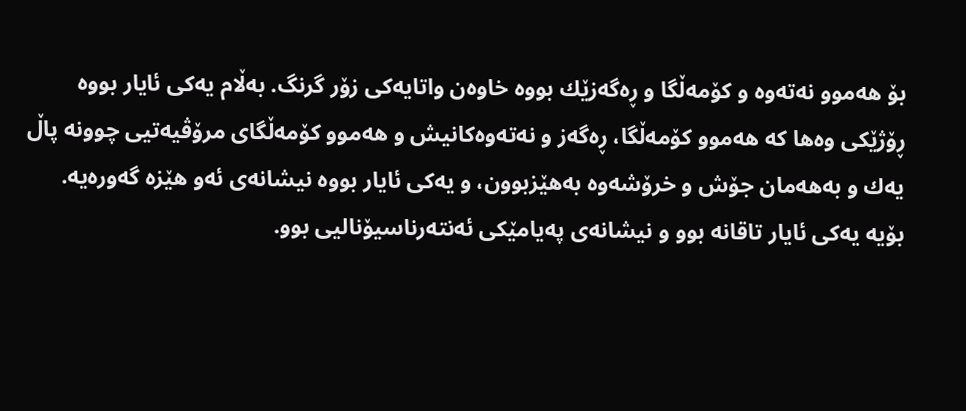بۆ هەموو نەتەوە و كۆمەڵگا و ڕەگەزێك بووە خاوەن واتایەكی زۆر گرنگ. بەڵام یەكی ئایار بووە ڕۆژێكی وەها كە هەموو كۆمەڵگا، ڕەگەز و نەتەوەكانیش و هەموو كۆمەڵگای مرۆڤیەتیی چوونە پاڵ یەك و بەهەمان جۆش و خرۆشەوە بەهێزبوون، و یەكی ئایار بووە نیشانەى ئەو هێزە گەورەیە. بۆیە یەكی ئایار تاقانە بوو و نیشانەى پەیامێكی ئەنتەرناسیۆنالیی بوو.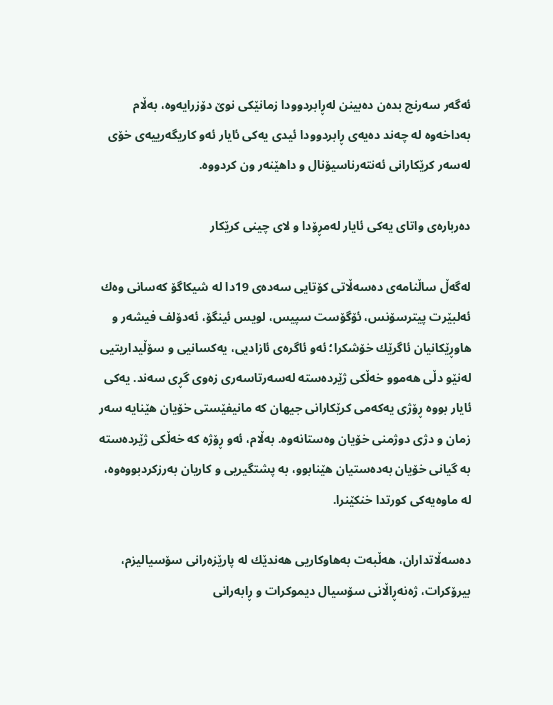ئەگەر سەرنج بدەن دەبینن لەڕابردوودا زمانێكی نوێ دۆزرایەوە، بەڵام بەداخەوە لە چەند دەیەى ڕابردوودا ئیدی یەكی ئایار ئەو كاریگەرییەی خۆى لەسەر كرێكارانی ئەنتەرناسیۆنال و داهێنەر ون كردووە.

دەربارەى واتای یەكی ئایار لەمڕۆدا و لای چینی كرێكار

لەگەڵ ساڵنامەى دەسەڵاتی كۆتایی سەدەى 19دا لە شیكاگۆ كەسانی وەك ئەلبێرت پیترسۆنس، ئۆگۆست سپیس، لویس ئینگۆ، ئەدۆلف فیشەر و هاوڕێكانیان ئاگرێك خۆشكرا؛ ئەو ئاگرەى ئازادیی، یەكسانیی و سۆڵیداریتیی لەنێو دڵی هەموو خەڵكی ژێردەستە لەسەرتاسەری زەوی گڕی سەند. یەكی ئایار بووە ڕۆژی یەكەمی كرێكارانی جیهان كە مانیفێستی خۆیان هێنایە سەر زمان و دژی دوژمنی خۆیان وەستانەوە. بەڵام، ئەو ڕۆژە كە خەڵكی ژێردەستە بە گیانی خۆیان بەدەستیان هێنابوو، بە پشتگیریی و كاریان بەرزكردبووەوە، لە ماوەیەكی كورتدا خنكێنرا.

دەسەڵاتداران، هەڵبەت بەهاوكاریی هەندێك لە پارێزەرانی سۆسیالیزم، بیرۆكرات، ژەنەڕاڵانی سۆسیال دیموكرات و ڕابەرانی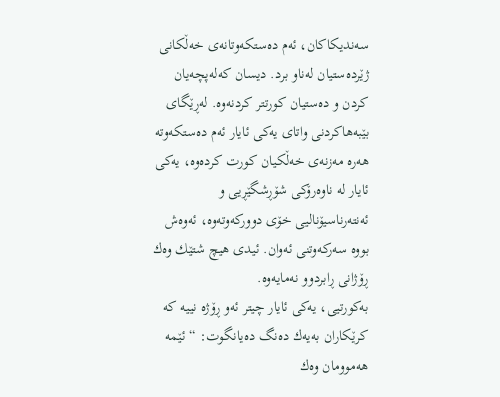سەندیكاكان، ئەم دەستكەوتانەى خەڵكانی ژێردەستیان لەناو برد. دیسان كەلەپچەیان كردن و دەستیان كورتتر كردنەوە. لەڕێگای بێبەهاكردنی واتای یەكی ئایار ئەم دەستكەوتە هەرە مەزنەى خەڵكیان كورت كردەوە، یەكی ئایار لە ناوەرۆكی شۆڕشگێڕیی و ئەنتەرناسیۆنالیی خۆی دووركەوتەوە، ئەوەش بووە سەركەوتنی ئەوان. ئیدی هیچ شتێك وەك ڕۆژانی ڕابردوو نەمایەوە.
بەكورتیی، یەكی ئایار چیتر ئەو ڕۆژە نییە كە كرێكاران بەیەك دەنگ دەیانگوت: “ئێمە هەموومان وەك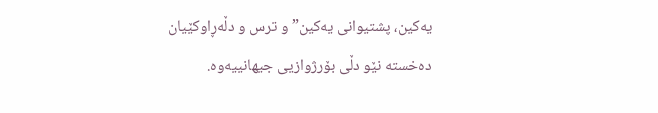یەكین، پشتیوانی یەكین” و ترس و دڵەڕاوكێیان دەخستە نێو دڵی بۆرژوازیی جیهانییەوە.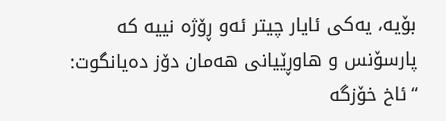بۆیە، یەكی ئایار چیتر ئەو ڕۆژە نییە كە پارسۆنس و هاوڕێیانی هەمان دۆز دەیانگوت: “ئاخ خۆزگە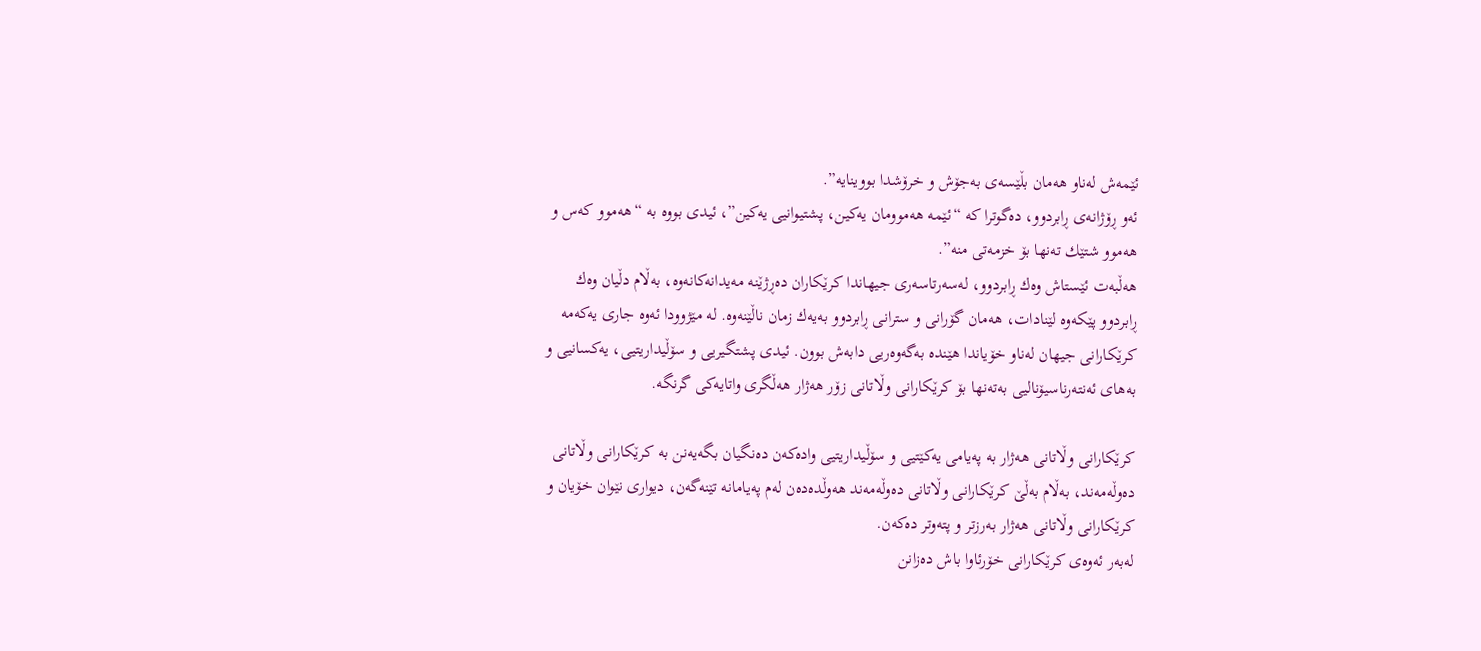ئێمەش لەناو هەمان بڵێسەى بەجۆش و خرۆشدا بووینایە”.
ئەو ڕۆژانەی ڕابردوو، دەگوترا كە “ئێمە هەموومان یەكین، پشتیوانیی یەكین”، ئیدی بووە بە “هەموو كەس و هەموو شتێك تەنها بۆ خزمەتی منە”.
هەڵبەت ئێستاش وەك ڕابردوو، لەسەرتاسەری جیهاندا كرێكاران دەڕژێنە مەیدانەكانەوە، بەڵام دڵیان وەك ڕابردوو پێكەوە لێنادات، هەمان گۆرانی و سترانی ڕابردوو بەیەك زمان ناڵێنەوە. لە مێژوودا ئەوە جاری یەكەمە كرێكارانی جیهان لەناو خۆیاندا هێندە بەگەوەریی دابەش بوون. ئیدی پشتگیریی و سۆڵیداریتیی، یەكسانیی و بەهای ئەنتەرناسیۆنالیی بەتەنها بۆ كرێكارانی وڵاتانی زۆر هەژار هەڵگری واتایەكی گرنگە.

كرێكارانی وڵاتانی هەژار بە پەیامی یەكێتیی و سۆڵیداریتیی وادەكەن دەنگیان بگەیەنن بە كرێكارانی وڵاتانی دەوڵەمەند، بەڵام بەڵێ كرێكارانی وڵاتانی دەوڵەمەند هەوڵدەدەن لەم پەیامانە تێنەگەن، دیواری نێوان خۆیان و كرێكارانی وڵاتانی هەژار بەرزتر و پتەوتر دەكەن.
لەبەر ئەوەى كرێكارانی خۆرئاوا باش دەزانن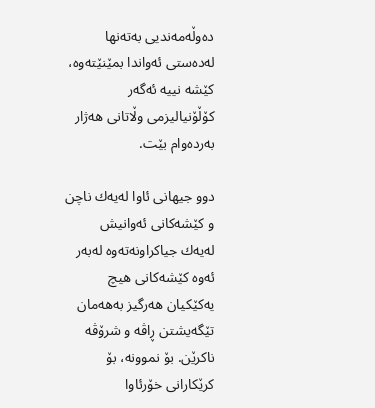دەوڵەمەندیی بەتەنها لەدەستی ئەواندا بمێنێتەوە، كێشە نییە ئەگەر كۆڵۆنیالیزمی وڵاتانی هەژار بەردەوام بێت.

دوو جیهانی ئاوا لەیەك ناچن و كێشەكانی ئەوانیش لەیەك جیاكراونەتەوە لەبەر ئەوە كێشەكانی هیچ یەكێكیان هەرگیز بەهەمان تێگەیشتن ڕاڤە و شرۆڤە ناكرێن. بۆ نموونە، بۆ كرێكارانی خۆرئاوا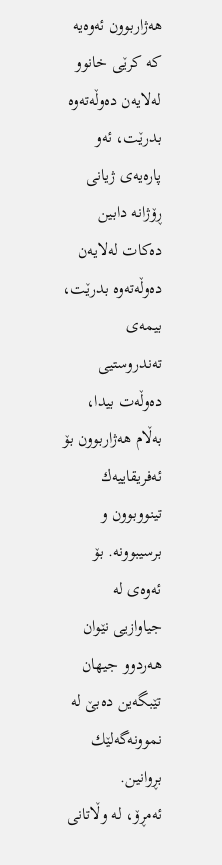هەژاربوون ئەوەیە كە كرێی خانوو لەلایەن دەوڵەتەوە بدرێت، ئەو پارەیەى ژیانی ڕۆژانە دابین دەكات لەلایەن دەوڵەتەوە بدرێت، بیمەى تەندروستیی دەوڵەت بیدا، بەڵام هەژاربوون بۆ ئەفریقاییەك تینووبوون و برسیبوونە. بۆ ئەوەى لە جیاوازیی نێوان هەردوو جیهان تێبگەین دەبێ لە نموونەگەلێك بڕوانین.
ئەمڕۆ، لە وڵاتانی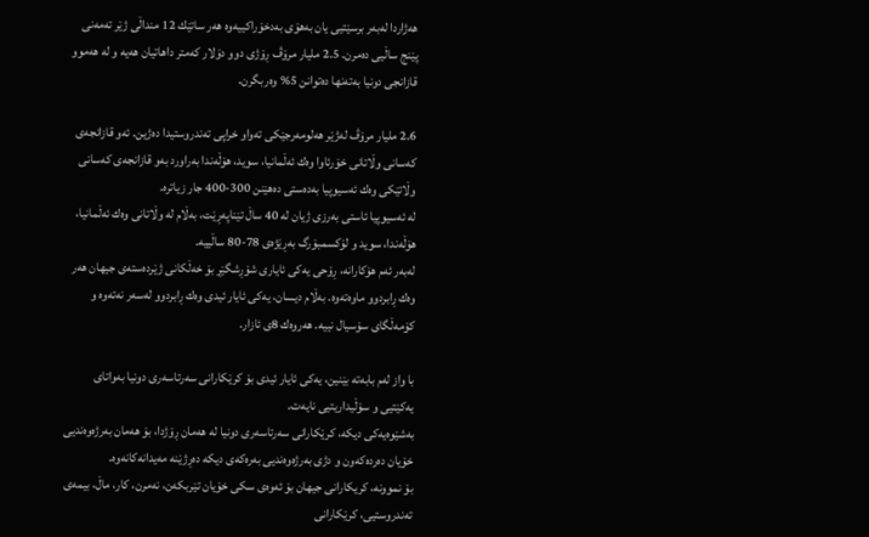هەژاردا لەبەر برسێتیی یان بەهۆى بەدخۆراكییەوە هەر ساتێك 12 منداڵی ژێر تەمەنی پێنج ساڵیی دەمرن. 2.5 ملیار مرۆڤ ڕۆژی دوو دۆلار كەمتر داهاتیان هەیە و لە هەموو قازانجی دونیا بەتەنها دەتوانن 5% وەربگرن.

2.6 ملیار مرۆڤ لەژێر هەلومەرجێكی تەواو خراپی تەندروستیدا دەژین. ئەو قازانجەى كەسانی وڵاتانی خۆرئاوا وەك ئەڵمانیا، سوید، هۆڵەندا بەراورد بەو قازانجەى كەسانی وڵاتێكی وەك ئەسیوپیا بەدەستی دەهێنن 300-400 جار زیاترە.
لە ئەسیوپیا ئاستی بەرزی ژیان لە 40 ساڵ تێناپەڕێت، بەڵام لە وڵاتانی وەك ئەڵمانیا، هۆڵەندا، سوید و لۆكسمبۆرگ بەڕێژەى 78-80 ساڵییە.
لەبەر ئەم هۆكارانە، ڕۆحی یەكی ئایاری شۆڕشگێڕ بۆ خەڵكانی ژێردەستەى جیهان هەر وەك ڕابردوو ماوەتەوە. بەڵام دیسان، یەكی ئایار ئیدی وەك ڕابردوو لەسەر نەتەوە و كۆمەڵگای سۆسیال نییە. هەروەك 8ی ئازار.

با واز لەم بابەتە بێنین، یەكی ئایار ئیدی بۆ كرێكارانی سەرتاسەری دونیا بەواتای یەكێتیی و سۆڵیداریتیی نایەت.
بەشێوەیەكی دیكە، كرێكارانی سەرتاسەری دونیا لە هەمان ڕۆژدا، بۆ هەمان بەرژەوەندیی خۆیان دەردەكەون و دژی بەرژەوەندیی بەرەكەى دیكە دەڕژێنە مەیدانەكانەوە.
بۆ نموونە، كریكارانی جیهان بۆ ئەوەى سكی خۆیان تێربكەن، نەمرن، كار، ماڵ، بیمەی تەندروستیی، كرێكارانی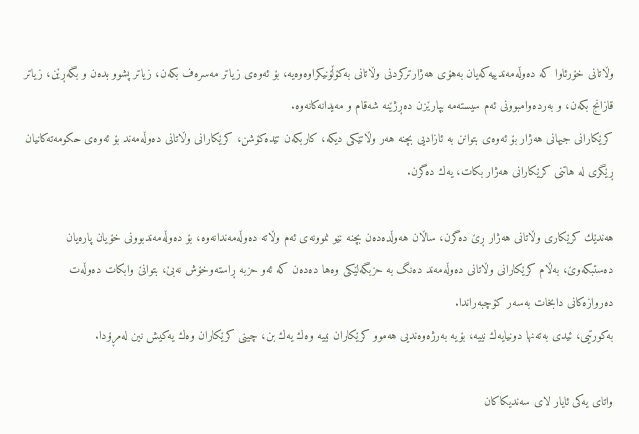وڵاتانی خۆرئاوا كە دەوڵەمەندییەكەیان بەهۆى هەژارتركردنی وڵاتانی بەكۆڵۆنیكراوەوەیە، بۆ ئەوەى زیاتر مەسرەف بكەن، زیاتر پشوو بدەن و بگەڕێن، زیاتر قازانج بكەن، و بەردەوامبوونی ئەم سیستەمە بپارێزن دەڕژێنە شەقام و مەیدانەكانەوە.
كرێكارانی جیهانی هەژار بۆ ئەوەى بتوانن بە ئازادیی بچنە هەر وڵاتێكی دیكە، كاربكەن تێدەكۆشن، كرێكارانی وڵاتانی دەوڵەمەند بۆ ئەوەى حكومەتەكانیان ڕێگری لە هاتنی كرێكارانی هەژار بكات، یەك دەگرن.

هەندێك كرێكاری وڵاتانی هەژار ڕێ دەگرن، ساڵان هەوڵدەدەن بچنە نێو نموونەى ئەم وڵاتە دەوڵەمەندانەوە، بۆ دەوڵەمەندبوونی خۆیان پارەیان دەستبكەوێ، بەڵام كرێكارانی وڵاتانی دەوڵەمەند دەنگ بە حزبگەلێكی وەها دەدەن كە ئەو حزبە ڕاستەوخۆش نەبێ، بتوانێ وابكات دەوڵەت دەروازەكانی دابخات بەسەر كۆچبەراندا.
بەكورتیی، ئیدی بەتەنها دونیایەك نییە، بۆیە بەرژەوەندیی هەموو كرێكاران نییە وەك یەك بن، چینی كرێكاران وەك یەكیش نین لەمڕۆدا.

واتای یەكی ئایار لای سەندیكاكان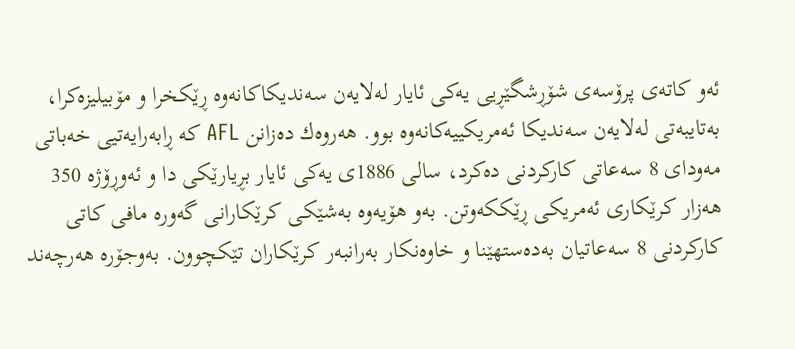ئەو كاتەى پرۆسەى شۆڕشگێڕیی یەكی ئایار لەلایەن سەندیكاكانەوە ڕێكخرا و مۆبیلیزەكرا، بەتایبەتی لەلایەن سەندیكا ئەمریكییەكانەوە بوو. هەروەك دەزانن AFL كە ڕابەرایەتیی خەباتی مەودای 8 سەعاتی كاركردنی دەكرد، سالی 1886ی یەكی ئایار بڕیارێكی دا و ئەوڕۆژە 350 هەزار كرێكاری ئەمریكی ڕێككەوتن. بەو هۆیەوە بەشێكی كرێكارانی گەورە مافی كاتی كاركردنی 8 سەعاتیان بەدەستهێنا و خاوەنكار بەرانبەر كرێكاران تێكچوون. بەوجۆرە هەرچەند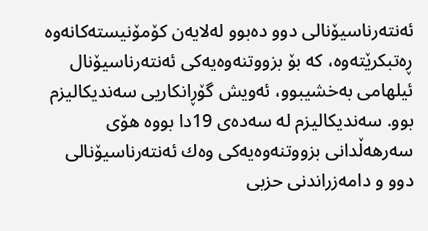ئەنتەرناسیۆنالی دوو دەبوو لەلایەن كۆمۆنیستەكانەوە ڕەتبكرێتەوە، كە بۆ بزووتنەوەیەكی ئەنتەرناسیۆنال ئیلهامی بەخشیبوو، ئەویش گۆڕانكاریی سەندیكالیزم بوو. سەندیكالیزم لە سەدەى 19دا بووە هۆى سەرهەڵدانی بزووتنەوەیەكی وەك ئەنتەرناسیۆنالی دوو و دامەزراندنی حزبی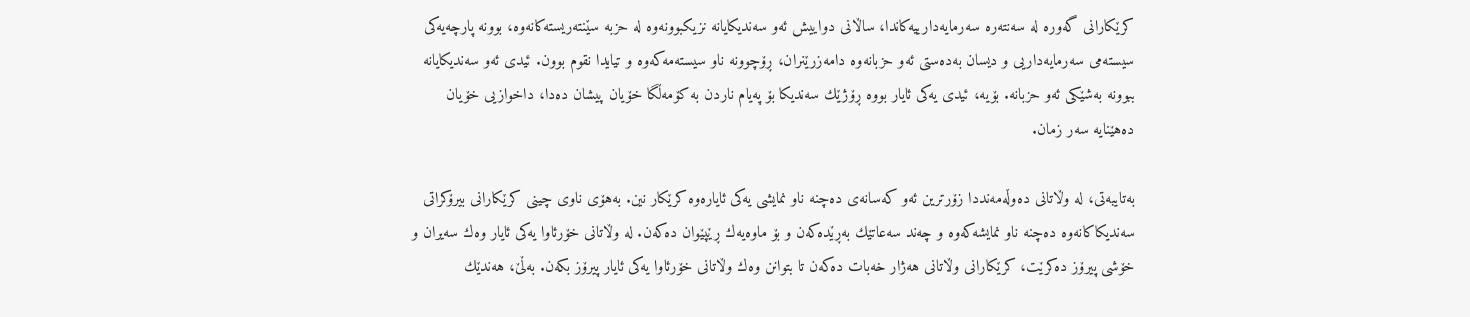كرێكارانی گەورە لە سەنتەرە سەرمایەدارییەكاندا، ساڵانی دواییش ئەو سەندیكایانە نزیكبوونەوە لە حزبە سێنتەریستەكانەوە، بوونە پارچەیەكی سیستەمی سەرمایەداریی و دیسان بەدەستی ئەو حزبانەوە دامەزرێنران، ڕۆچوونە ناو سیستەمەكەوە و تیایدا نقوم بوون. ئیدی ئەو سەندیكایانە ببوونە بەشێكی ئەو حزبانە. بۆیە، ئیدی یەكی ئایار بووە ڕۆژێك سەندیكا بۆ پەیام ناردن بە كۆمەڵگا خۆیان پیشان دەدا، داخوازیی خۆیان دەهێنایە سەر زمان.

بەتایبەتی، لە وڵاتانی دەوڵەمەنددا زۆرترین ئەو كەسانەى دەچنە ناو نمایشی یەكی ئایارەوە كرێكار نین. بەهۆى ناوی چینی كرێكارانی بیرۆكراتی سەندیكاكانەوە دەچنە ناو نمایشەكەوە و چەند سەعاتێك بەڕێدەكەن و بۆ ماوەیەك ڕێپێوان دەكەن. لە وڵاتانی خۆرئاوا یەكی ئایار وەك سەیران و خۆشی پیرۆز دەكرێت، كرێكارانی وڵاتانی هەژار خەبات دەكەن تا بتوانن وەك وڵاتانی خۆرئاوا یەكی ئایار پیرۆز بكەن. بەڵێ، هەندێك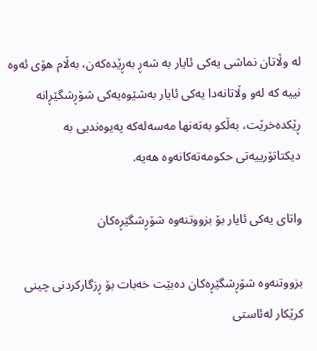لە وڵاتان نماشی یەكی ئایار بە شەڕ بەڕێدەكەن، بەڵام هۆى ئەوە نییە كە لەو وڵاتانەدا یەكی ئایار بەشێوەیەكی شۆڕشگێڕانە ڕێكدەخرێت، بەڵكو بەتەنها مەسەلەكە پەیوەندیی بە دیكتاتۆرییەتی حكومەتەكانەوە هەیە.

واتای یەكی ئایار بۆ بزووتنەوە شۆڕشگێڕەكان

بزووتنەوە شۆڕشگێڕەكان دەبێت خەبات بۆ ڕزگاركردنی چینی كرێكار لەئاستی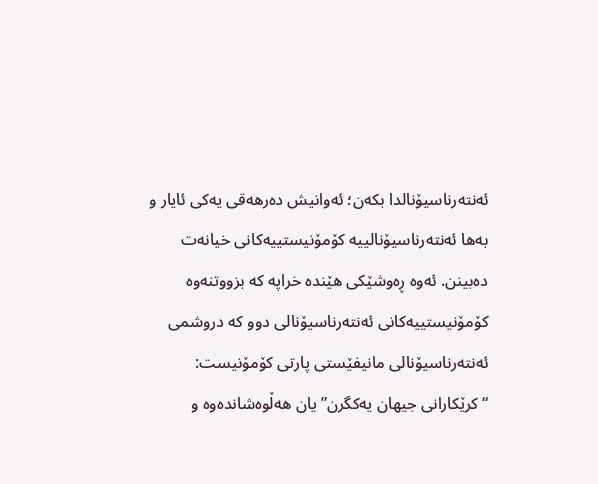ئەنتەرناسیۆنالدا بكەن؛ ئەوانیش دەرهەقی یەكی ئایار و بەها ئەنتەرناسیۆنالییە كۆمۆنیستییەكانی خیانەت دەبینن. ئەوە ڕەوشێكی هێندە خراپە كە بزووتنەوە كۆمۆنیستییەكانی ئەنتەرناسیۆنالی دوو كە دروشمی ئەنتەرناسیۆنالی مانیفێستی پارتی كۆمۆنیست: “كرێكارانی جیهان یەكگرن”یان هەڵوەشاندەوە و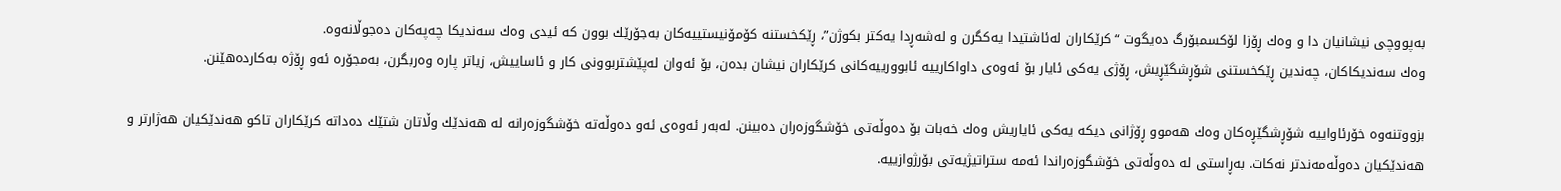بەپووچی نیشانیان دا و وەك ڕۆزا لۆكسمبۆرگ دەیگوت “كرێكاران لەئاشتیدا یەكگرن و لەشەڕدا یەكتر بكوژن”، ڕێكخستنە كۆمۆنیستییەكان بەجۆرێك بوون كە ئیدی وەك سەندیكا چەپەكان دەجوڵانەوە.
وەك سەندیكاكان، چەندین ڕێكخستنی شۆڕشگێڕیش، ڕۆژی یەكی ئایار بۆ ئەوەى داواكارییە ئابوورییەكانی كرێكاران نیشان بدەن، بۆ ئەوان لەپێشتربوونی كار و ئاساییش، زیاتر پارە وەربگرن، بەمجۆرە ئەو ڕۆژە بەكاردەهێنن.

بزووتنەوە خۆرئاواییە شۆڕشگێڕەكان وەك هەموو ڕۆژانی دیكە یەكی ئایاریش وەك خەبات بۆ دەوڵەتی خۆشگوزەران دەبینن. لەبەر ئەوەى ئەو دەوڵەتە خۆشگوزەرانە لە هەندێك وڵاتان شتێك دەداتە كرێكاران تاكو هەندێكیان هەژارتر و هەندێكیان دەوڵەمەندتر نەكات. بەڕاستی لە دەوڵەتی خۆشگوزەراندا ئەمە ستراتیژیەتی بۆرژوازییە.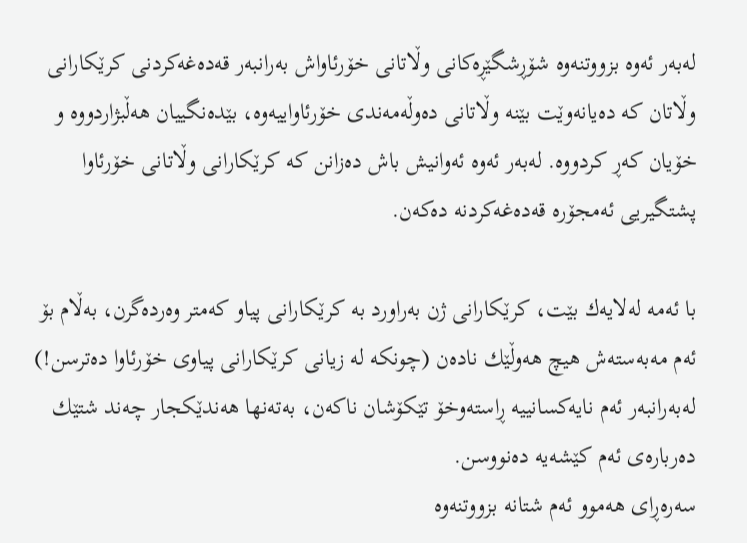لەبەر ئەوە بزووتنەوە شۆڕشگێڕەكانی وڵاتانی خۆرئاواش بەرانبەر قەدەغەكردنی كرێكارانی وڵاتان كە دەیانەوێت بێنە وڵاتانی دەوڵەمەندی خۆرئاواییەوە، بێدەنگییان هەڵبژاردووە و خۆیان كەڕ كردووە. لەبەر ئەوە ئەوانیش باش دەزانن كە كرێكارانی وڵاتانی خۆرئاوا پشتگیریی ئەمجۆرە قەدەغەكردنە دەكەن.

با ئەمە لەلایەك بێت، كرێكارانی ژن بەراورد بە كرێكارانی پیاو كەمتر وەردەگرن، بەڵام بۆ ئەم مەبەستەش هیچ هەوڵێك نادەن (چونكە لە زیانی كرێكارانی پیاوی خۆرئاوا دەترسن!) لەبەرانبەر ئەم نایەكسانییە ڕاستەوخۆ تێكۆشان ناكەن، بەتەنها هەندێكجار چەند شتێك دەربارەى ئەم كێشەیە دەنووسن.
سەرەڕای هەموو ئەم شتانە بزووتنەوە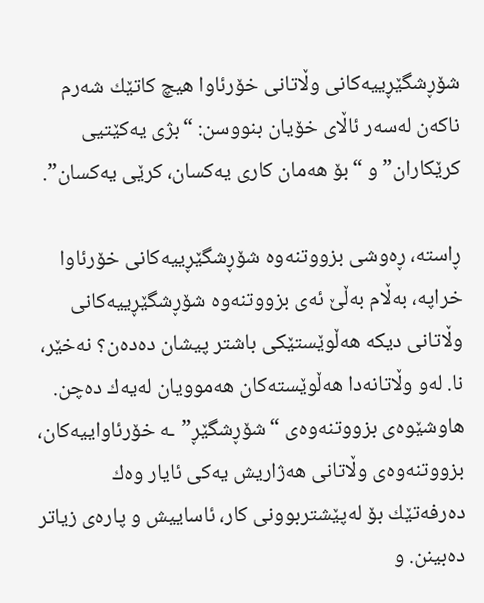شۆڕشگێڕییەكانی وڵاتانی خۆرئاوا هیچ كاتێك شەرم ناكەن لەسەر ئاڵای خۆیان بنووسن: “بژی یەكێتیی كرێكاران” و “بۆ هەمان كاری یەكسان، كرێی یەكسان”.

ڕاستە، ڕەوشی بزووتنەوە شۆڕشگێڕییەكانی خۆرئاوا خراپە، بەڵام بەڵێ ئەى بزووتنەوە شۆڕشگێڕییەكانی وڵاتانی دیكە هەڵوێستێكی باشتر پیشان دەدەن؟ نەخێر، نا. لەو وڵاتانەدا هەڵوێستەكان هەموویان لەیەك دەچن.
هاوشێوەى بزووتنەوەى “شۆڕشگێڕ”ـە خۆرئاواییەكان، بزووتنەوەی وڵاتانی هەژاریش یەكی ئایار وەك دەرفەتێك بۆ لەپێشتربوونی كار، ئاساییش و پارەى زیاتر دەبینن. و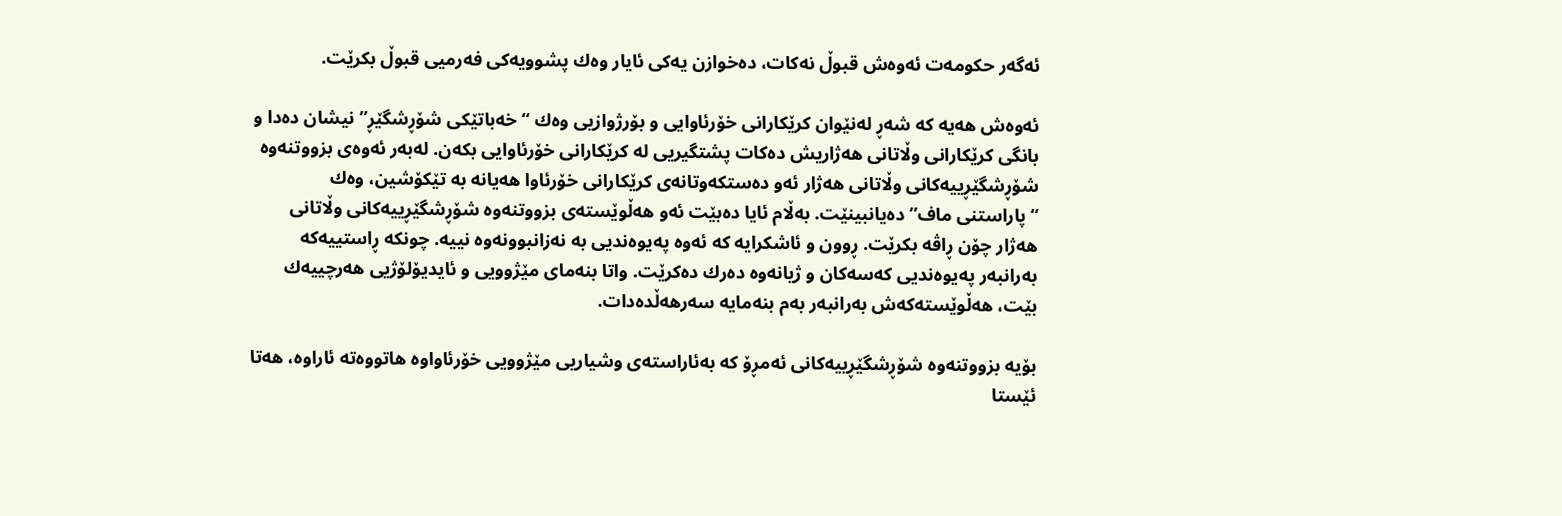ئەگەر حكومەت ئەوەش قبوڵ نەكات، دەخوازن یەكی ئایار وەك پشوویەكی فەرمیی قبوڵ بكرێت.

ئەوەش هەیە كە شەڕ لەنێوان كرێكارانی خۆرئاوایی و بۆرژوازیی وەك “خەباتێكی شۆڕشگێڕ” نیشان دەدا و بانگی كرێكارانی وڵاتانی هەژاریش دەكات پشتگیریی لە كرێكارانی خۆرئاوایی بكەن. لەبەر ئەوەى بزووتنەوە شۆڕشگێڕییەكانی وڵاتانی هەژار ئەو دەستكەوتانەى كرێكارانی خۆرئاوا هەیانە بە تێكۆشین، وەك “پاراستنی ماف” دەیانبینێت. بەڵام ئایا دەبێت ئەو هەڵوێستەی بزووتنەوە شۆڕشگێڕییەكانی وڵاتانی هەژار چۆن ڕاڤە بكرێت. ڕوون و ئاشكرایە كە ئەوە پەیوەندیی بە نەزانبوونەوە نییە. چونكە ڕاستییەكە بەرانبەر پەیوەندیی كەسەكان و ژیانەوە دەرك دەكرێت. واتا بنەمای مێژوویی و ئایدیۆلۆژیی هەرچییەك بێت، هەڵوێستەكەش بەرانبەر بەم بنەمایە سەرهەڵدەدات.

بۆیە بزووتنەوە شۆڕشگێڕییەكانی ئەمڕۆ كە بەئاراستەى وشیاریی مێژوویی خۆرئاواوە هاتووەتە ئاراوە، هەتا ئێستا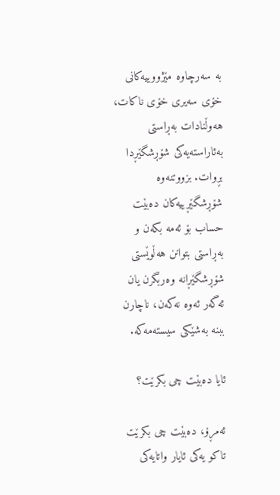بە سەرچاوە مێژووییەكانی خۆی سەیری خۆی ناكات، هەوڵنادات بەڕاستی بەئاراستەیەكی شۆڕشگێڕدا بڕوات. بزووتنەوە شۆڕشگێڕییەكان دەبێت حساب بۆ ئەمە بكەن و بەڕاستی بتوانن هەڵوێستی شۆڕشگێڕانە وەربگرن یان ئەگەر ئەوە نەكەن، ناچارن ببنە بەشێكی سیستەمەكە.

ئایا دەبێت چی بكرێت؟

ئەمڕۆ، دەبێت چی بكرێت تاكو یەكی ئایار واتایەكی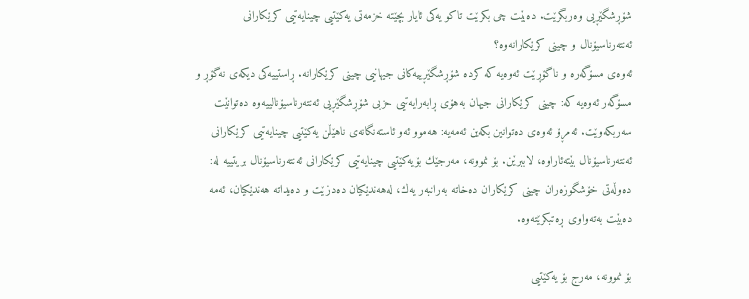شۆڕشگێڕیی وەربگرێت. دەبێت چی بكرێت تاكو یەكی ئایار بچێتە خزمەتی یەكێتیی چینایەتیی كرێكارانی ئەنتەرناسیۆنال و چینی كرێكارانەوە؟
ئەوەى مسۆگەرە و ناگۆڕێت ئەوەیە كە كردە شۆڕشگێڕییەكانی جیهانیی چینی كرێكارانە. ڕاستییەكی دیكەى نەگۆڕ و مسۆگەر ئەوەیە كە: چینی كرێكارانی جیهان بەهۆى ڕابەرایەتیی حزبی شۆڕشگێڕیی ئەنتەرناسیۆنالییەوە دەتوانێت سەربكەوێت. ئەمڕۆ ئەوەى دەتوانین بكەین ئەمەیە: هەموو ئەو ئاستەنگانەى ناهێڵن یەكێتیی چینایەتیی كرێكارانی ئەنتەرناسیۆنال بێتەئاراوە، لاببرێن. بۆ نموونە، مەرجێك بۆیەكێتیی چینایەتیی كرێكارانی ئەنتەرناسیۆنال بریتییە لە: دەوڵەتی خۆشگوزەران چینی كرێكاران دەخاتە بەرانبەر یەك، لەهەندێكیان دەدزێت و دەیداتە هەندێكیان، ئەمە دەبێت بەتەواوی ڕەتبكرێتەوە.

بۆ نموونە، مەرج بۆ یەكێتیی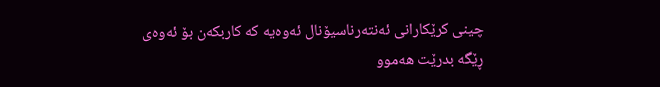چینی كرێكارانی ئەنتەرناسیۆنال ئەوەیە كە كاربكەن بۆ ئەوەى ڕێگە بدرێت هەموو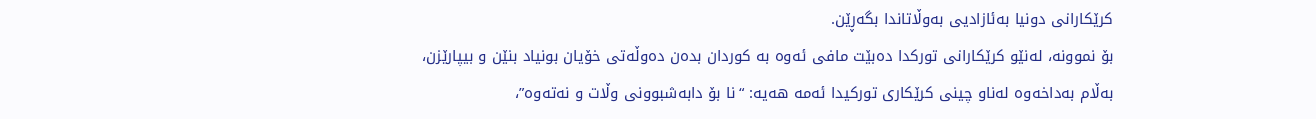كرێكارانی دونیا بەئازادیی بەوڵاتاندا بگەڕێن.
بۆ نموونە، لەنێو كرێكارانی توركدا دەبێت مافی ئەوە بە كوردان بدەن دەوڵەتی خۆیان بونیاد بنێن و بیپارێزن، بەڵام بەداخەوە لەناو چینی كرێكاری توركیدا ئەمە هەیە: “نا بۆ دابەشبوونی وڵات و نەتەوە”،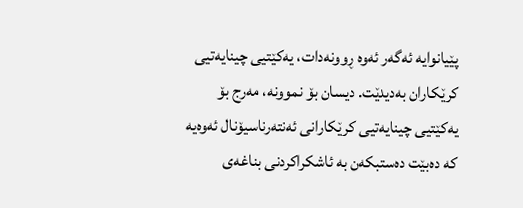پێیانوایە ئەگەر ئەوە ڕوونەدات، یەكێتیی چینایەتیی كرێكاران بەدیدێت. دیسان بۆ نموونە، مەرج بۆ یەكێتیی چینایەتیی كرێكارانی ئەنتەرناسیۆنال ئەوەیە كە دەبێت دەستبكەن بە ئاشكراكردنی بناغەى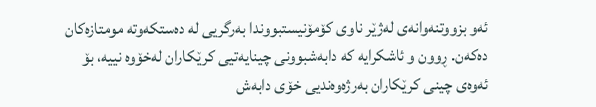ئەو بزووتنەوانەى لەژێر ناوی كۆمۆنیستبووندا بەرگریی لە دەستكەوتە مومتازەكان دەكەن. ڕوون و ئاشكرایە كە دابەشبوونی چینایەتیی كرێكاران لەخۆوە نییە، بۆ ئەوەى چینی كرێكاران بەرژەوەندیی خۆی دابەش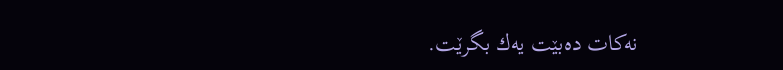نەكات دەبێت یەك بگرێت.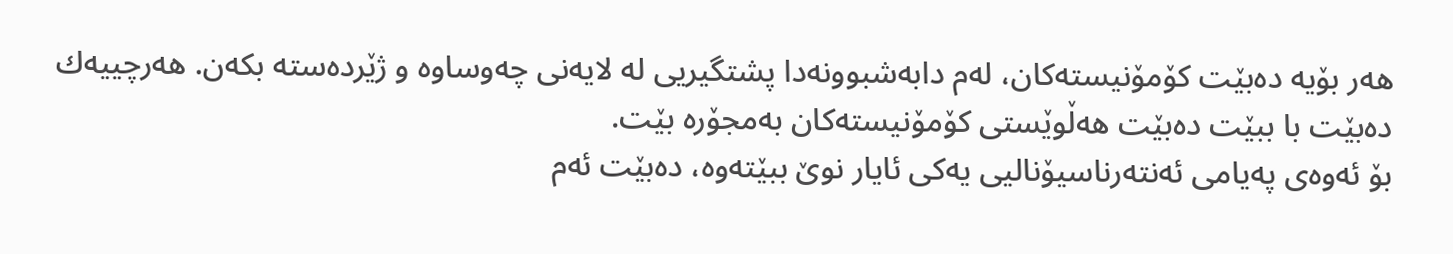هەر بۆیە دەبێت كۆمۆنیستەكان، لەم دابەشبوونەدا پشتگیریی لە لایەنی چەوساوە و ژێردەستە بكەن. هەرچییەك دەبێت با ببێت دەبێت هەڵوێستی كۆمۆنیستەكان بەمجۆرە بێت.
بۆ ئەوەى پەیامی ئەنتەرناسیۆنالیی یەكی ئایار نوێ ببێتەوە، دەبێت ئەم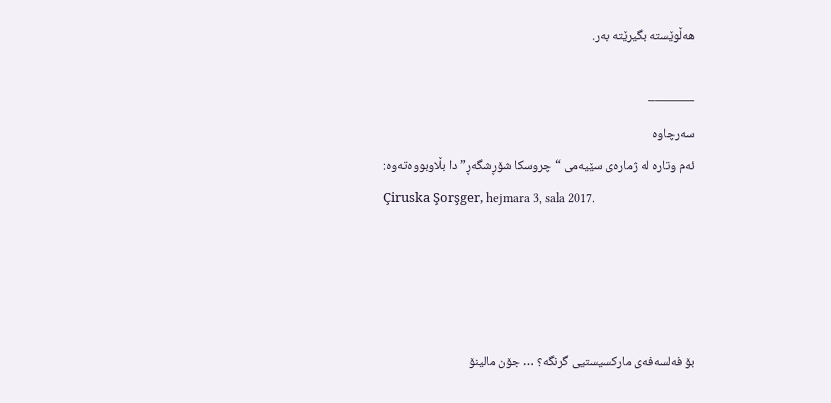هەڵوێستە بگیرێتە بەر.

———–
سەرچاوە
ئەم وتارە لە ژمارەى سێیەمی “چروسكا شۆڕشگەڕ”دا بڵاوبووەتەوە:
Çiruska Şorşger, hejmara 3, sala 2017.




بۆ فەلسەفەی ماركسیستیی گرنگە؟ … جۆن مالینۆ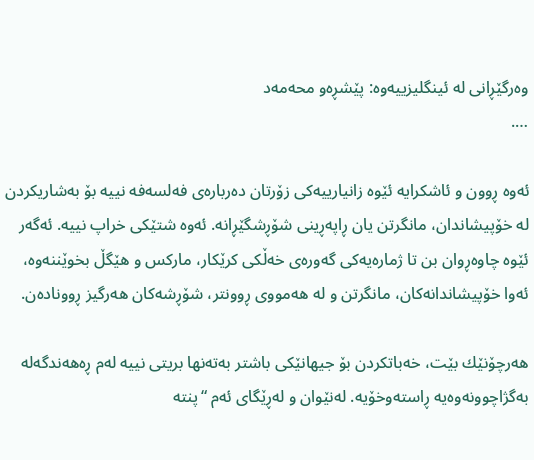وەرگێڕانی لە ئینگلیزییەوە: پێشڕەو محەمەد
….

ئەوە ڕوون و ئاشكرایە ئێوە زانیارییەكی زۆرتان دەربارەى فەلسەفە نییە بۆ بەشاریكردن لە خۆپیشاندان، مانگرتن یان ڕاپەڕینی شۆڕشگێڕانە. ئەوە شتێكی خراپ نییە. ئەگەر ئێوە چاوەڕوان بن تا ژمارەیەكی گەورەى خەڵكی كرێكار، ماركس و هێگڵ بخوێننەوە، ئەوا خۆپیشاندانەكان، مانگرتن و لە هەمووی ڕوونتر، شۆڕشەكان هەرگیز ڕوونادەن.

هەرچۆنێك بێت، خەباتكردن بۆ جیهانێكی باشتر بەتەنها بریتی نییە لەم ڕەهەندگەلە بەگژاچوونەوەیە ڕاستەوخۆیە. لەنێوان و لەڕێگای ئەم “پنتە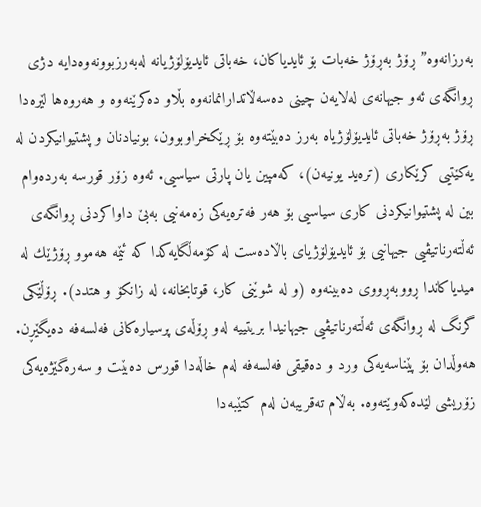بەرزانەوە” ڕۆژ بەڕۆژ خەبات بۆ ئایدیاكان، خەباتی ئایدیۆلۆژیانە لەبەرزبوونەوەدایە دژی ڕوانگەى ئەو جیهانەى لەلایەن چینی دەسەڵاتدارانمانەوە بڵاو دەكرێنەوە و هەروەها لێرەدا ڕۆژ بەڕۆژ خەباتی ئایدیۆلۆژیاە بەرز دەبێتەوە بۆ ڕێكخراوبوون، بونیادنان و پشتیوانیكردن لە یەكێتیی كرێكاری (ترەید یونیەن)، كەمپین یان پارتی سیاسیی. ئەوە زۆر قورسە بەردەوام بین لە پشتیوانیكردنی كاری سیاسیی بۆ هەر فەترەیەكی زەمەنیی بەبێ داواكردنی ڕوانگەى ئەڵتەرناتیڤیی جیهانیی بۆ ئایدیۆلۆژیای باڵادەست لە كۆمەڵگایەكدا كە ئێمە هەموو ڕۆژێك لە میدیاكاندا ڕووبەڕووی دەبینەوە (و لە شوێنی كار، قوتابخانە، لە زانكۆ و هتدد). ڕۆڵێكی گرنگ لە ڕوانگەى ئەڵتەرناتیڤیی جیهانیدا بریتییە لەو ڕۆڵەى پرسیارەكانی فەلسەفە دەیگێڕن. هەوڵدان بۆ پێناسەیەكی ورد و دەقیقی فەلسەفە لەم خاڵەدا قورس دەبێت و سەرەگێژەیەكی زۆریشی لێدەكەوێتەوە. بەڵام تەقریبەن لەم كتێبەدا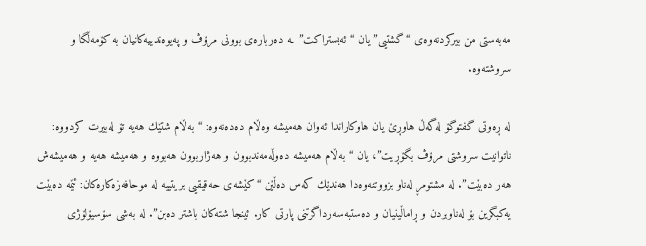مەبەستی من بیركردنەوەی “گشتیی” یان “ئەبستراكت”ـە دەربارەى بوونی مرۆڤ و پەیوەندییەكانیان بە كۆمەڵگا و سروشتەوە.

لە ڕەوتی گفتوگۆ لەگەڵ هاوڕێ یان هاوكاراندا ئەوان هەمیشە وەڵام دەدەنەوە: “بەڵام شتێك هەیە تۆ لەبیرت كردووە: ناتوانیت سروشتی مرۆڤ بگۆڕیت”، یان “بەڵام هەمیشە دەوڵەمەندبوون و هەژاربوون هەبووە و هەمیشە هەیە و هەمیشەش هەر دەبێت”. لە مشتومڕ لەناو بزووتنەوەدا هەندێك كەس دەڵێن “كێشەى حەقیقیی بریتییە لە موحافەزەكارەكان: ئێمە دەبێت یەكبگرین بۆ لەناوبردن و ڕاماڵینیان و دەستبەسەرداگرتنی پارتی كار. ئینجا شتەكان باشتر دەبن”. لە بەشی سۆسیۆلۆژی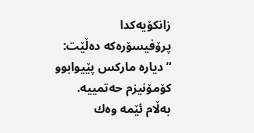زانكۆیەكدا پرۆفیسۆرەكە دەڵێت: “دیارە ماركس پێیوابوو كۆمۆنیزم حەتمییە. بەڵام ئێمە وەك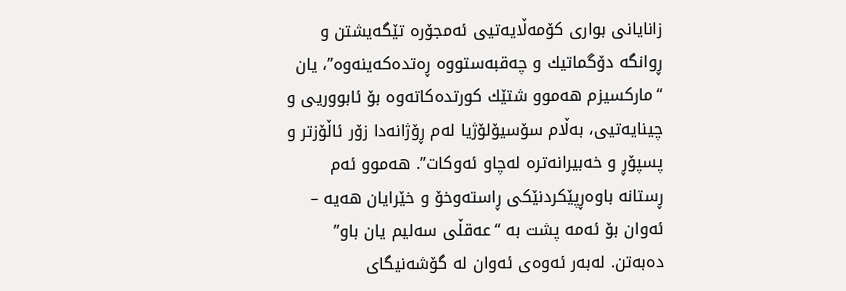زانایانی بواری كۆمەڵایەتیی ئەمجۆرە تێگەیشتن و ڕوانگە دۆگماتیك و چەقبەستووە ڕەتدەكەینەوە”، یان “ماركسیزم هەموو شتێك كورتدەكاتەوە بۆ ئابووریی و چینایەتیی، بەڵام سۆسیۆلۆژیا لەم ڕۆژانەدا زۆر ئاڵۆزتر و پسپۆڕ و خەبیرانەترە لەچاو ئەوكات”. هەموو ئەم ڕستانە باوەڕپێكردنێكی ڕاستەوخۆ و خێرایان هەیە – ئەوان بۆ ئەمە پشت بە “عەقڵی سەلیم یان باو” دەبەتن. لەبەر ئەوەى ئەوان لە گۆشەنیگای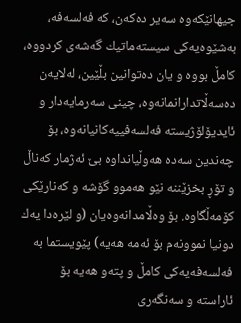جیهانێكەوە سەیر دەكەن، كە فەلسەفە، بەشێوەیەكی سیستەماتیك گەشەی كردووە، كامڵ بووە و یان دەتوانین بڵێین، لەلایەن دەسەڵاتدارانمانەوە، چینی سەرمایەدار و ئایدیۆلۆژیستە فەلسەفییەكانیانەوە، بۆ چەندین سەدە هەوڵیانداوە بێ ئەژمار كەناڵ و تۆڕ بخزێننە نێو هەموو گۆشە و كەنارێكی كۆمەڵگاوە. بۆ وەڵامدانەوەیان (و لێرەدا یەك دونیا نموونەم بۆ ئەمە هەیە) پێویستما بە فەلسەفەیەكی كامڵ و پتەو هەیە بۆ ئاراستە و سەنگەری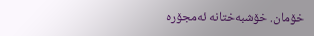خۆمان. خۆشبەختانە ئەمجۆرە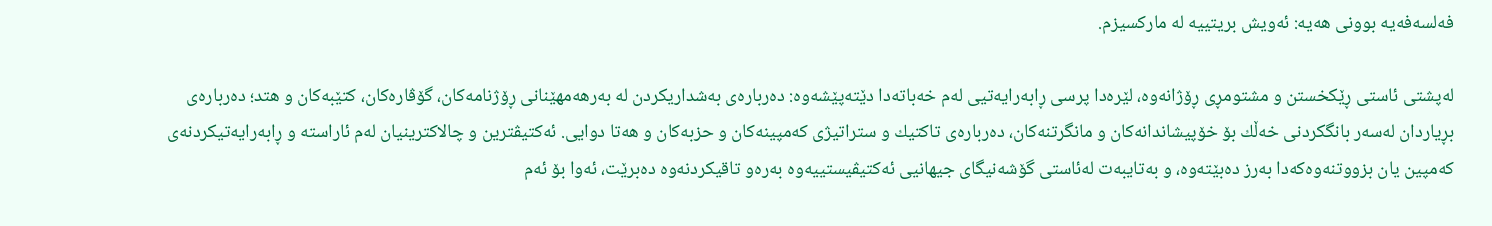فەلسەفەیە بوونی هەیە: ئەویش بریتییە لە ماركسیزم.

لەپشتی ئاستی ڕێكخستن و مشتومڕی ڕۆژانەوە، لێرەدا پرسی ڕابەرایەتیی لەم خەباتەدا دێتەپێشەوە: دەربارەى بەشداریكردن لە بەرهەمهێنانی ڕۆژنامەكان، گۆڤارەكان، كتێبەكان و هتد؛ دەربارەى بڕیاردان لەسەر بانگكردنی خەڵك بۆ خۆپیشاندانەكان و مانگرتنەكان، دەربارەى تاكتیك و ستراتیژی كەمپینەكان و حزبەكان و هەتا دوایی. ئەكتیڤترین و چالاكترینیان لەم ئاراستە و ڕابەرایەتیكردنەى كەمپین یان بزووتنەوەكەدا بەرز دەبێتەوە، و بەتایبەت لەئاستی گۆشەنیگای جیهانیی ئەكتیڤیستییەوە بەرەو تاقیكردنەوە دەبرێت، ئەوا بۆ ئەم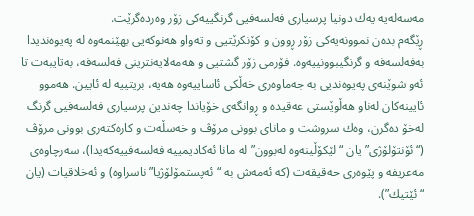مەسەلەیە یەك دونیا پرسیاری فەلسەفیی گرنگییەكی زۆر وەردەگرێت.
ڕێگەم بدەن نموونەیەكی زۆر ڕوون و كۆنكرێتیی و تەواو هەنوكەیی بهێنمەوە لە پەیوەندیدا بەفەلسەفە و گرنگیبوونییەوە. فۆرمی زۆر گشتیی و هەمەلایەنترینی فەلسەفە، بەتایبەت تا ئەو شوێنەى پەیوەندیی بە جەماوەری خەڵكی ئاساییەوە هەیە، بریتییە لە ئایین. هەموو ئایینەكان لەناو هەڵوێستی عەقیدە و ڕوانگەى خۆیاندا چەندین پرسیاری فەلسەفیی گرنگ لەخۆ دەگرن، وەك سروشت و مانای بوونی مرۆڤ و خەسڵەت و كارەكتەری بوونی مرۆڤ (“ئۆنتۆلۆژی” یان “لێكۆڵینەوە لەبوون” لە مانا ئەكادیمییە فەلسەفییەكەیدا)، سەرچاوەى مەعریفە و پێوەری حەقیقەت (كە ئەمەش بە “ئەپستمۆلۆژیا” ناسراوە) و ئەخلاقیات (یان “ئێتیك”).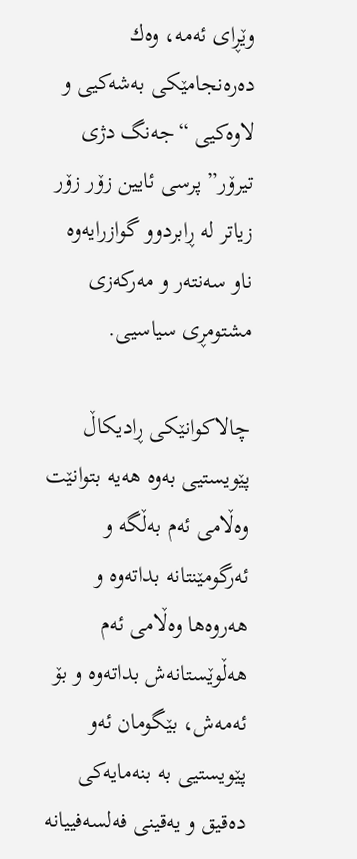وێڕای ئەمە، وەك دەرەنجامێكی بەشەكیی و لاوەكیی “جەنگ دژی تیرۆر” پرسی ئایین زۆر زۆر زیاتر لە ڕابردوو گوازرایەوە ناو سەنتەر و مەركەزی مشتومڕی سیاسیی.

چالاكوانێكی ڕادیكاڵ پێویستیی بەوە هەیە بتوانێت وەڵامی ئەم بەڵگە و ئەرگومێنتانە بداتەوە و هەروەها وەڵامی ئەم هەڵوێستانەش بداتەوە و بۆ ئەمەش، بێگومان ئەو پێویستیی بە بنەمایەكی دەقیق و یەقینی فەلسەفییانە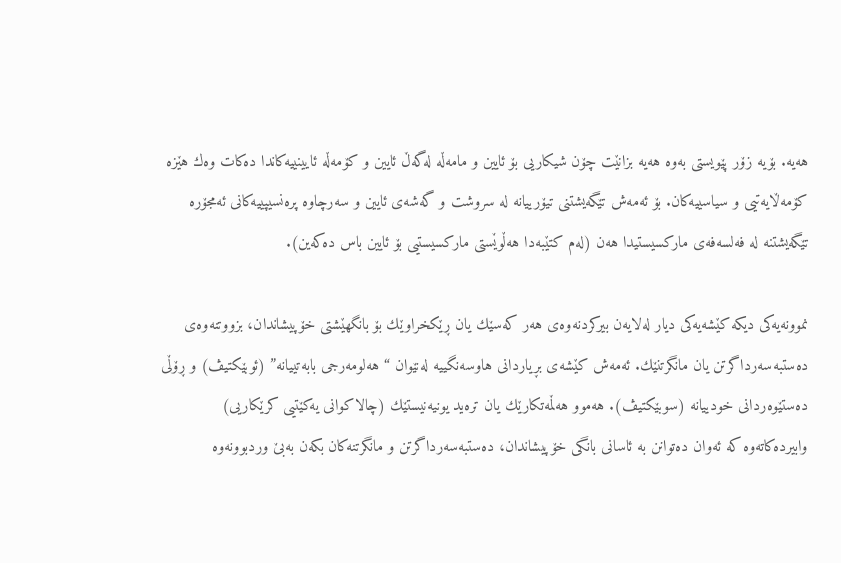هەیە. بۆیە زۆر پێویستی بەوە هەیە بزانێت چۆن شیكاریی بۆ ئایین و مامەڵە لەگەڵ ئایین و كۆمەڵە ئایینییەكاندا دەكات وەك هێزە كۆمەڵایەتیی و سیاسییەكان. بۆ ئەمەش تێگەیشتنی تیۆرییانە لە سروشت و گەشەى ئایین و سەرچاوە پرەنسیپییەكانی ئەمجۆرە تێگەیشتنە لە فەلسەفەی ماركسیستیدا هەن (لەم كتێبەدا هەڵوێستی ماركسیستیی بۆ ئایین باس دەكەین).

نموونەیەكی دیكە كێشەیەكی دیار لەلایەن بیركردنەوەی هەر كەسێك یان ڕێكخراوێك بۆ بانگهێشتی خۆپیشاندان، بزووتنەوەى دەستبەسەرداگرتن یان مانگرتنێك. ئەمەش كێشەى بڕیاردانی هاوسەنگییە لەنێوان “هەلومەرجی بابەتییانە” (ئوبێكتیڤ) و ڕۆڵی دەستێوەردانی خودییانە (سوبێكتیڤ). هەموو هەڵمەتكارێك یان ترەید یونیەنیستێك (چالاكوانی یەكێتیی كرێكاریی) وابیردەكاتەوە كە ئەوان دەتوانن بە ئاسانی بانگی خۆپیشاندان، دەستبەسەرداگرتن و مانگرتنەكان بكەن بەبێ وردبوونەوە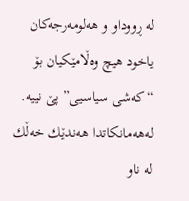لە ڕووداو و هەلومەرجەكان یاخود هیچ وەڵامێكیان بۆ “كەشی سیاسیی” پێ نییە. لەهەمانكاتدا هەندێك خەڵك لە ناو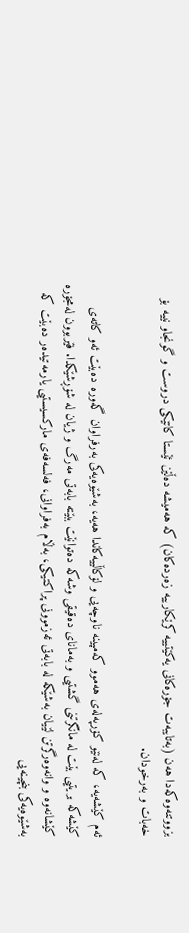بزووتنەوەكەدا هەن (بەتایبەت جۆرەكانی یەكێتییە كرێكارییە زەردەكان) كە هەمیشە دەڵێن ئێستا كاتێكی دروست و گونجاو نییە بۆ خەبات و بەرخودان.

ئەم كێشەیە، كە لەنێو كۆرپەلەى هەموو كەمپینە ناوچەیی و لۆكاڵییەكاندا هەیە، بەشێوەیەكی بەرفراوان گەورە دەبێت ئەو كاتەى كێشەكە بریتیی بێت لە مانگرتنی گشتیی و بەمانای دەقیقی وشەكە دەتوانێت ببێتە بابەتی مەرگ و ژیان لە شۆڕشێكدا. فێربوون لەمجۆرە كێشانەوە و وانەوەرگرتن لێیان بەشێكە لە بابەتی ئەزموونی پراكتیكی، بەڵام بەفراوانی، فەلسەفەى ماركسیستیی یارمەتیدەر دەبێت كە بەشێوەیەكی بنچینەیی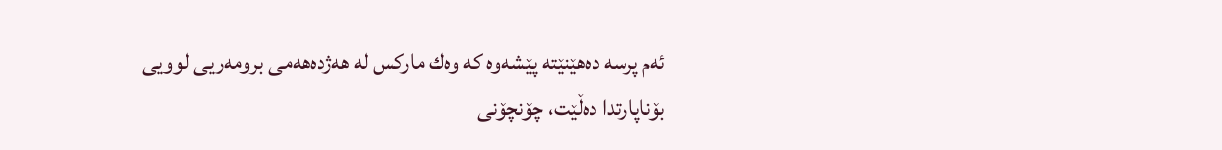ئەم پرسە دەهێنێتە پێشەوە كە وەك ماركس لە هەژدەهەمی برومەریی لوویی بۆناپارتدا دەڵێت، چۆنچۆنی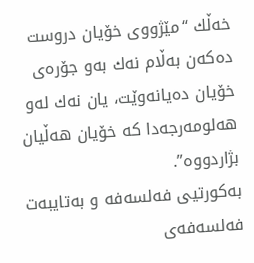خەڵك “مێژووی خۆیان دروست دەكەن بەڵام نەك بەو جۆرەى خۆیان دەیانەوێت، یان نەك لەو هەلومەرجەدا كە خۆیان هەڵیان بژاردووە”.
بەكورتیی فەلسەفە و بەتایبەت فەلسەفەی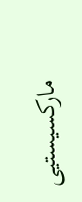ماركسیستیی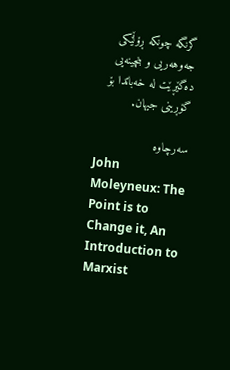گرنگە چونكە ڕۆڵێكی جەوهەریی و بنچینەیی دەگێڕێت لە خەباتدا بۆ گۆڕینی جیهان.

سەرچاوە
John Moleyneux: The Point is to Change it, An Introduction to Marxist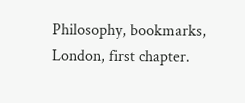Philosophy, bookmarks, London, first chapter.